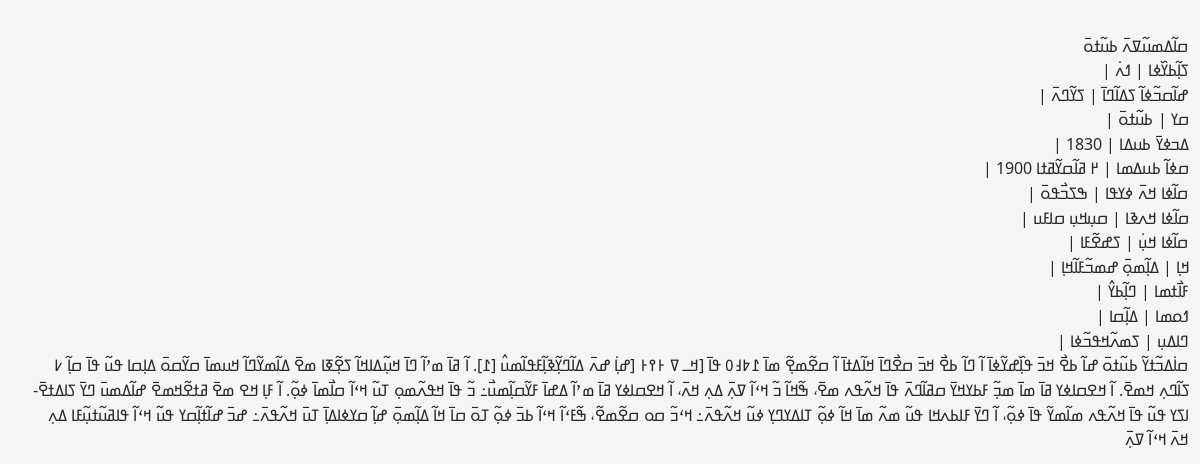ߛߊ߬ߡߘߎ߬ߜߍ߫ ߕߎ߬ߙߋ߫
ߖߊ߲߬ߕߌ߰ߦߊ | ߗߍ߭ |
ߝߊ߬ߛߏ߬ߦߊ߬ ߖߡߊ߬ߣߊ߫ | ߖߌ߬ߣߍ߫ |
ߛߌ | ߕߎ߬ߙߋ߫ |
ߡߏߦߌ߫ ߕߎߡߊ | 1830 |
ߛߦߊ߬ ߕߎߡߘߊ | ߂ ߥߊ߬ߛߌ߬ߥߙߊ 1900 |
ߛߊ߬ߦߊ ߞߍ߫ ߦߌߟߊ | ߒߖߏ߯ߟߋ߫ |
ߛߊ߬ߦߊ ߞߍߢߊ | ߛߎ߲ߞߎ߲ ߛߊߓߎ |
ߛߊ߬ߦߊ ߞߎ߲߭ | ߖߝߐ߬ߓߊ |
ߞߊ߲ | ߡߊ߲߬ߘߋ߲߫ ߝߘߏ߬ߓߊ߬ߞߊ߲ |
ߓߊ߯ߙߘߊ | ߣߊ߲߬ߕߌ߮ |
ߗߋߘߊ | ߡߊ߲߬ߛߊ |
ߣߊߡߎ߲ | ߖߘߍ߬ߞߟߏ߬ߦߊ |
ߛߊ߭ߡߏ߬ߙߌ߬ ߕߎ߬ߙߋ߫ ߝߊ߬ ߕߐ߯ ߞߏ߫ ߟߊ߲߰ߝߌ߬ߦߊ߫ ߊ߬ ߣߊ߬ ߕߐ߯ ߞߏ߫ ߛߐ߯ߣߊ߫ ߞߊ߬ߡߙߊ߫ ߊ߬ ߛߐ߬ߘߐ߲߬ ߘߊ߫ ߁߈߃߀ ߟߊ߫ [ߞߺ ߜ ߅߉߅ [ߝߊ߲߭ ߝߍ߫ ߡߊ߬ߣߌ߲߬ߢߊ߲߬ߓߟߊ߬ߘߎ߮ [߁]. ߊ߬ ߥߊ߫ ߘߴߊ߬ ߣߊ߫ ߞߎ߲߬ߡߊߞߊ߬ ߖߐ߲߬ߧߊ ߘߐ߫ ߡߊ߬ߘߌ߬ߣߊ߬ ߞߎߘߊ߫ ߛߌ߬ߛߋ߫ ߡߊ߲ߛߊ ߟߎ߬ ߟߊ߫ ߛߊ߲߬ ߇ ߖߊ߬ߣߍ߲ ߞߘߐ߫. ߊ߬ ߞߐߛߊߦߌ ߥߊ߫ ߘߊ߫ ߘߏ߲߬ ߓߕߌߞߌ߫ ߛߥߊ߬ߣߍ߫ ߟߊ߫ ߞߍ߬ߟߍ ߘߐ߫، ߒ߬ߞߊ߬ ߏ߬ ߞߵߊ߬ ߜߍ߲߫ ߡߍ߲ ߞߍ߫، ߊ߬ ߞߐߛߊߦߌ ߥߊ߫ ߘߴߊ߬ ߡߝߊ߫ ߓߌ߬ߛߊ߲߬ߘߎ߯߸ ߏ߬ ߟߊ߫ ߞߟߍ߬ߘߋ߲ ߠߎ߬ ߞߵߊ߬ ߛߊ߯ߘߊ߫ ߦߋ߲߬. ߊ߬ ߓߊ߲ ߞߐ ߘߐ߫ ߥߙߐ߬ߞߘߐ߫ ߝߊ߬ߡߘߎ߫ ߣߌ߫ ߖߊߡߙߐ߫-ߊߖߌ ߟߎ߬ ߟߊ߫ ߞߍ߬ߟߍ ߘߊ߬ߘߌ߬ ߟߊ߫ ߦߋ߲߬، ߊ߬ ߣߌ߫ ߓߊߕߍߞߊ ߟߎ߬ ߘߍ߬ ߘߊ߫ ߞߊ߬ ߦߋ߲߬ ߠߊߡߌߣߌ߲ ߦߎ߬ ߞߍ߬ߟߍ߫߸ ߞߵߏ߬ ߛߋ ߛߐ߬ߘߐ߬، ߒ߬ߓߵߊ߬ ߞߵߊ߬ ߕߏ߫ ߦߋ߲߬ ߠߋ߫ ߛߊ߫ ߞߊ߬ ߡߊ߲߬ߘߋ߲߫ ߝߊ߲߬ ߛߌߦߊߡߊ߲߫ ߠߎ߫ ߞߍ߬ߟߍ߫߸ ߝߏ߫ ߝߊ߬ߙߊ߲߬ߛߌ ߟߎ߬ ߞߵߊ߬ ߟߊߥߎ߬ߙߎ߲߬ߓߊ ߡߍ߲ ߞߍ߫ ߞߵߊ߬ ߜߍ߲߫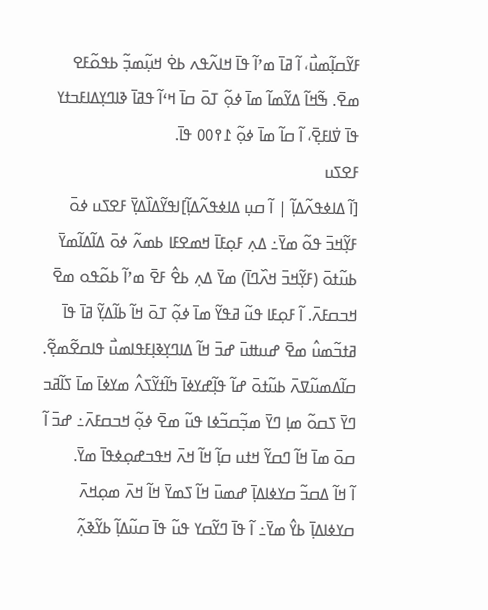ߓߌ߬ߛߊ߲߬ߘߎ߯، ߊ߬ ߥߊ߫ ߘߴߊ߬ ߟߊ߫ ߞߊߍ߬ߟߍ ߕߐ߭ ߞߎ߲߬ߘߏ߲߬ ߕߟߋ߬ߓߐ ߘߐ߫. ߒ߬ߞߊ߬ ߡߌ߬ߘߊ߬ ߘߊ߫ ߦߋ߲߬ ߠߋ߫ ߛߊ߫ ߞߵߊ߬ ߟߥߊ߫ ߢߊߣߌ߲ߡߊߓߏߙߌ ߟߊ߫ ߜ߭ߊߓߐ߲߫، ߊ߬ ߛߊ߬ ߘߊ߫ ߦߋ߲߬ ߁߉߀߀ ߟߊ߫.
ߓߐߖߎ
[ߊ߬ ߡߊߦߟߍ߬ߡߊ߲߬ | ߊ߬ ߛߎ߲ ߡߊߦߟߍ߬ߡߊ߲߬]ߊߟߌ߬ߡߊ߰ߡߌ߲߫ ߓߐߖߎ ߦߋ߫ ߓߌ߲߬ߞߏ߫ ߟߋ߬ ߘߌ߫߸ ߡߍ߲ ߓߋ߲ߓߊ߫ ߞߘߐߓߊ ߕߘߍ߬ ߦߋ߫ ߡߊ߬ߡߊ߬ߘߌ߫ ߕߎ߬ߙߋ߫ (ߓߌ߲߬ߞߏ߫ ߞߍ߰ߣߊ߫) ߘߌ߫ ߡߍ߲ ߕߐ߮ ߓߐ߫ ߘߴߊ߬ ߕߋ߬ߟߋ ߘߐ߫ ߞߏߛߓߍ߫. ߊ߬ ߓߋ߲ߓߊ ߟߎ߬ ߥߟߌ߬ ߘߊ߫ ߦߋ߲߬ ߠߋ߫ ߞߊ߬ ߕߊ߬ߡߌ߲߬ ߥߊ߫ ߟߊ߫ ߥߙߏ߬ߘߎ߮ ߘߐ߫ ߝߎߚߎ߫ ߝߏ߫ ߞߊ߬ ߡߊߣߌ߲ߢߊ߲ߓߟߊߘߎ߯ ߟߊߛߐ߬ߘߐ߲߬. ߛߊ߬ߡߘߎ߬ߜߍ߫ ߕߎ߬ߙߋ߫ ߝߊ߬ ߟߊ߲߬ߝߌߦߊ߫ ߤߊ߬ߙߌ߬ߖߍ߮ ߘߌߦߊ߫ ߘߊ߫ ߖߊ߬ߥߏ ߣߌ߫ ߖߛߋ߬ ߘߊ߲ ߣߌ߫ ߘߏ߲߬ߛߏ߬ߦߊ ߟߎ߬ ߘߐ߫ ߦߋ߲߬ ߞߏߛߓߍ߫߸ ߝߏ߫ ߊ߬ ߛߋ߫ ߘߊ߫ ߞߊ߬ ߣߛߌ߬ ߞߙߎ ߛߊ߲߬ ߞߊ߬ ߞߍ߫ ߞߟߏߝߋ߲ߦߟߊ߫ ߘߌ߫.
ߊ߬ ߞߊ߬ ߡߛߏ߬ ߛߌߦߊߡߊ߲߫ ߝߘߎ߫ ߞߊ߬ ߖߘߌ߫ ߞߊ߬ ߞߍ߫ ߘߋ߲ߞߍ߫ ߛߌߦߊߡߊ߲߫ ߕߌ߮ ߘߌ߫߸ ߊ߬ ߟߊ߫ ߣߌ߬ߛߌ ߟߎ߬ ߟߊ߫ ߛߎ߬ߡߊ߲߬ ߕߌ߬ߢߍ߲߬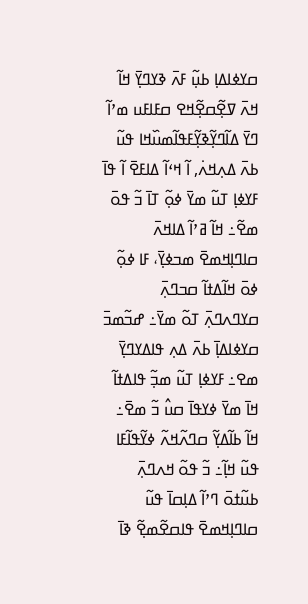ߛߌߦߊߡߊ߲ ߕߎ߲߬ ߓߍ߫ ߢߌߣߌ߲߫ ߞߊ߬ ߞߍ߫ ߜߐ߲߬ߛߐ߲߬ߞߐ ߛߓߊߓߎ ߘߴߊ߬ ߣߌ߫ ߡߊ߬ߣߌ߲߬ߢߌ߲߬ߓߟߊ߬ߘߎ߰ߞߊ ߟߎ߬ ߕߍ߫ ߡߍ߲ߞߍ߭, ߊ߬ ߞߵߊ߬ ߡߊߓߐ߫ ߊ߬ ߟߊ߫ ߓߌߦߊ߲ ߠߎ߬ ߘߌ߫ ߦߋ߲߬ ߠߊ߫ ߏ߬ ߟߋ߫ ߘߐ߬߸ ߞߊ߬ ߥߴߊ߬ ߡߊߞߍ߫ ߛߊߣߊ߲ߞߘߐ߫ ߘߏߦߌ߲߫، ߓߊ ߦߋ߲߬ ߦߋ߫ ߞߊ߬ߡߙߊ߬ ߛߏߣߍ߲߫ ߛߌߣߍߣߍ߲߫ ߠߋ߬ ߘߌ߫߸ ߝߏ߬ߘߏ߫ ߛߌߦߊߡߊ߲߫ ߕߍ߫ ߡߍ߲ ߟߊߡߌߣߌ߲߫ ߘߐ߸ ߓߌߦߊ߲ ߠߎ߬ ߘߏ߲߬ ߟߊߡߙߊ߬ ߞߊ߫ ߘߌ߫ ߦߌߟߊ߫ ߛߎ߮ ߏ߬ ߘߐ߫߸ ߞߊ߬ ߕߊ߬ߡߌ߲߬ ߛߣߍ߬ߞߍ߬ ߦߌ߬ߟߊ߬ߓߊ ߟߎ߬ ߞߊ߲߬߸ ߏ߬ ߟߋ߬ ߞߍߣߍ߲߫ ߕߎ߬ߙߋ߫ ߣߴߊ߬ ߡߊ߲ߛߊ߫ ߟߎ߬ ߛߊߣߊ߲ߞߘߐ߫ ߟߊߛߐ߬ߘߐ߲߬ ߢߊ߫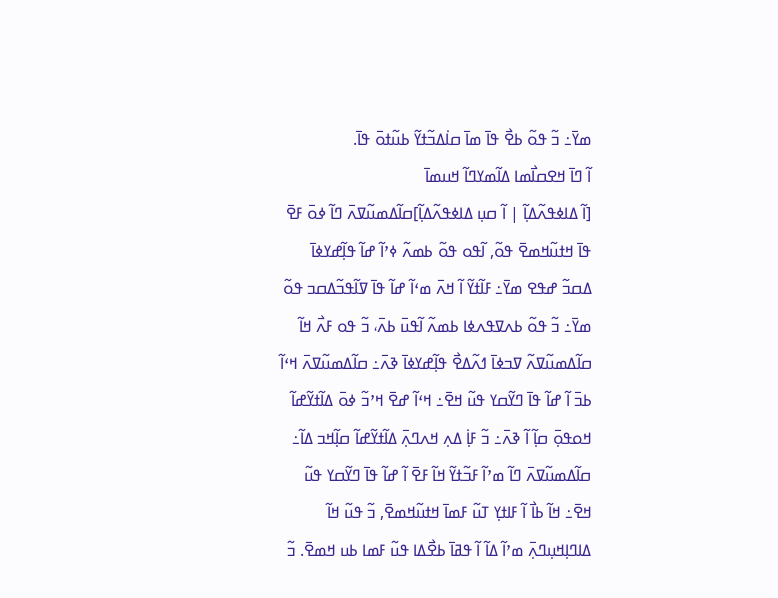ߘߌ߫߸ ߏ߬ ߟߋ߬ ߕߐ߯ ߟߊ߫ ߘߊ߫ ߛߊ߭ߡߏ߬ߙߌ߬ ߕߎ߬ߙߋ߫ ߟߊ߫.
ߊ߬ ߣߊ߫ ߞߐߛߊ߯ߘߊ ߡߊ߬ߘߌߣߊ߬ ߞߎߘߊ߫
[ߊ߬ ߡߊߦߟߍ߬ߡߊ߲߬ | ߊ߬ ߛߎ߲ ߡߊߦߟߍ߬ߡߊ߲߬]ߛߊ߬ߡߘߎ߬ߜߍ߫ ߣߊ߬ ߦߋ߫ ߓߐ߫ ߟߊ߫ ߞߙߎ߬ߞߘߐ߫ ߟߋ߬, ߊ߬ߟߋ ߟߋ߬ ߕߘߍ߬ ߦߴߊ߬ ߝߊ߬ ߟߊ߲߬ߝߌߦߊ߫ ߡߛߏ߬ ߝߟߐ ߘߌ߫߸ ߓߊ߬ߙߌ߬ ߊ߬ ߞߍ߫ ߘߵߊ߬ ߝߊ߬ ߟߊ߫ ߜߊ߬ߟߏ߬ߡߛߏ ߟߋ߬ ߘߌ߫߸ ߏ߬ ߟߋ߬ ߕߍߜߟߍߦߊ ߕߘߍ߬ ߊ߬ߟߎ߫ ߕߍ߫، ߏ߬ ߟߋ ߓߍ߯ ߞߊ߬ ߛߊ߬ߡߘߎ߬ߜߍ߬ ߜߏߦߊ߫ ߗߍ߬ߡߐ߯ ߟߊ߲߬ߝߌߦߊ߫ ߢߍ߫߸ ߛߊ߬ߡߘߎ߬ߜߍ߫ ߞߵߊ߬ ߕߏ߫ ߊ߬ ߝߊ߬ ߟߊ߫ ߣߌ߬ߛߌ ߟߎ߬ ߞߐ߫߸ ߞߵߊ߬ ߝߐ߫ ߞߴߏ߬ ߦߋ߫ ߡߊ߬ߙߌ߬ߝߊ߬ ߞߋߟߋ߲߫ ߛߊ߲߬ ߊ߬ ߢߍ߫߸ ߏ߬ ߓߊ߲߭ ߡߍ߲ ߞߍߣߍ߲߫ ߡߊ߬ߙߌ߬ߝߊ߬ ߛߊ߲߬ߞߏ ߡߊ߬߸ ߛߊ߬ߡߘߎ߬ߜߍ߫ ߣߊ߬ ߘߴߊ߬ ߓߏ߬ߙߌ߬ ߞߊ߬ ߓߐ߫ ߊ߬ ߝߊ߬ ߟߊ߫ ߣߌ߬ߛߌ ߟߎ߬ ߞߐ߫߸ ߞߊ߬ ߕߊ߯ ߊ߬ ߓߊߙߌ߲ ߠߎ߬ ߓߘߊ߫ ߞߙߎ߬ߞߘߐ߫, ߏ߬ ߟߎ߬ ߞߊ߬ ߡߊߣߊ߲ߞߎ߲ߣߍ߲߫ ߘߴߊ߬ ߡߊ߬ ߊ߬ ߟߥߊ߫ ߕߐ߯ߡߊ ߟߎ߬ ߓߘߊ ߕߎ ߞߘߐ߫. ߏ߬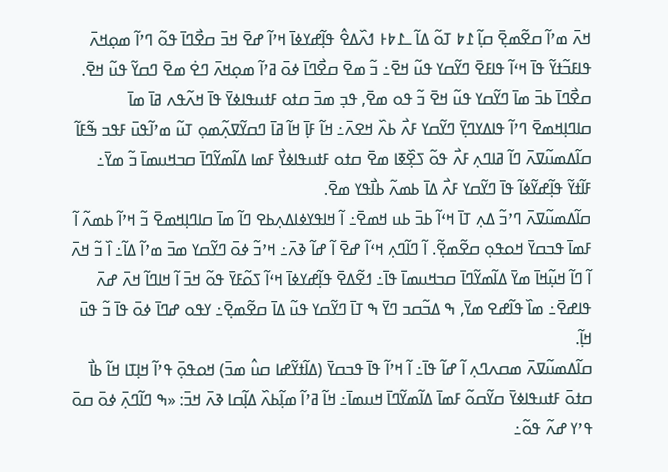ߞߍ߫ ߘߴߊ߬ ߛߐ߬ߘߐ߲߫ ߛߊ߲߬ ߁߈ ߠߋ߬ ߡߊ߬ ߺ߁߈߅ ߗߍ߰ߡߐ߮ ߟߊ߲߬ߝߌߦߊ߫ ߞߴߊ߬ ߝߐ߫ ߞߏ߫ ߛߐ߯ߣߊ߫ ߟߋ߬ ߣߴߊ߬ ߘߋ߲ߞߍ߫ ߟߊߓߏ߬ߙߌ߬ ߟߊ߫ ߞߵߊ߬ ߟߊߓߐ߫ ߣߌ߬ߛߌ ߟߎ߬ ߞߐ߫߸ ߏ߬ ߘߐ߫ ߛߐ߯ߣߊ߫ ߦߋ߫ ߥߴߊ߬ ߘߋ߲ߞߍ߫ ߣߐ߭ ߘߐ߫ ߣߛߌ߬ ߟߎ߬ ߞߐ߫.
ߛߐ߯ߣߊ߫ ߕߏ߫ ߘߊ߫ ߣߌ߬ߛߌ ߟߎ߬ ߞߐ߫ ߏ߬ ߟߋ ߘߐ߫, ߟߏ߲ ߘߏ߫ ߛߙߋ ߓߙߎߟߊߦߌ߫ ߟߊ߫ ߞߍ߬ߟߍ ߥߊ߫ ߘߊ߫ ߛߊߣߊ߲ߞߘߐ߫ ߣߴߊ߬ ߟߊߡߌߣߌ߲߫ ߣߌ߬ߛߌ ߓߍ߯ ߕߍ߰ ߞߐߍ߫߸ ߞߊ߬ ߓߊ߲߫ ߞߊ߬ ߥߊ߫ ߣߛߌ߬ߜߍ߲߬ߘߋ߲ ߠߎ߬ ߘߴߊ߬ߟߎ߫ ߓߟߏ ߒ߬ߓߊ߬ ߛߊ߬ߡߘߎ߬ߜߍ߫ ߣߊ߬ ߥߊߣߍ߲ ߓߍ߯ ߟߋ߬ ߖߐ߲߰ߧߊ ߘߐ߫ ߛߙߋ ߓߙߎߟߊߦߌ߯ ߓߘߊ ߡߊ߬ߘߌ߬ߣߊ߫ ߛߏߞߎߘߊ߫ ߏ߬ ߘߌ߫߸ ߓߊ߬ߙߌ߬ ߟߊ߲߬ߝߌ߬ߦߊ߬ ߟߊ߫ ߣߌ߬ߛߌ ߓߍ߯ ߡߊ߫ ߕߘߍ߬ ߕߊ߯ߟߌ ߘߐ߫.
ߛߊ߬ߡߘߎ߬ߜߍ߫ ߣߴߏ߬ ߡߍ߲ ߠߊ߫ ߞߵߊ߬ ߕߏ߫ ߕߎ ߞߘߐ߫߸ ߊ߬ ߞߊߟߌߦߊߡߍ߲ߕߐ ߣߊ߬ ߘߊ߫ ߛߊߣߊ߲ߞߘߐ߫ ߏ߬ ߞߴߊ߬ ߕߘߍ߬ ߊ߬ ߓߘߊ߫ ߟߏߛߌ߫ ߞߋߟߋ߲ ߛߐ߬ߘߐ߲߬. ߊ߬ ߣߊ߬ߣߍ߲ ߞߵߊ߬ ߝߐ߫ ߊ߬ ߝߊ߬ ߢߍ߫߸ ߞߴߏ߬ ߦߋ߫ ߣߌ߬ߛߌ ߘߏ߫ ߘߴߊ߬ ߡߊ߬߸ ߊ߰ ߏ߬ ߞߍ߫ ߊ߬ ߣߊ߬ ߞߎ߲߬ߞߊ߫ ߘߌ߫ ߡߊ߬ߘߌ߬ߣߊ߫ ߛߏߞߎߘߊ߫ ߟߊ߫߸ ߗߐ߬ߡߐ߫ ߟߊ߲߬ߝߌߦߊ߫ ߞߵߊ߬ ߖߋ߬ߓߌ߫ ߟߋ߬ ߞߏ߫ ߊ߬ ߞߊߣߊ߬ ߞߍ߫ ߝߍ߫ ߟߊߝߐ߫߸ ߘߊ߰ ߟߊ߬ߝߐ ߘߌ߫, ߒ ߡߏ߬ߛߏ ߣߌ߫ ߒ ߠߊ߫ ߣߌ߬ߛߌ ߟߎ߬ ߡߊ߫ ߛߐ߬ߘߐ߲߫߸ ߌߟߋ ߝߣߊ߫ ߦߋ߫ ߟߊ߫ ߏ߬ ߟߎ߫ ߞߊ߲߬.
ߛߊ߬ߡߘߎ߬ߜߍ߫ ߘߛߍߣߍ߲ ߊ߬ ߝߊ߬ ߟߊ߫߸ ߊ߬ ߞߴߊ߬ ߟߊ߫ ߟߏߛߌ߫ (ߡߊ߬ߙߌ߬ߝߊ ߛߎ߮ ߘߏ߫) ߞߋߟߋ߲߫ ߟߴߊ߬ ߞߊ߲ߠߊ ߞߊ߬ ߕߊ߯ ߛߙߋ߫ ߓߙߎߟߊߦߌ߫ ߛߌ߬ߛߋ߬ ߓߘߊ߫ ߡߊ߬ߘߌ߬ߣߊ߫ ߞߎߘߊ߫߸ ߞߊ߬ ߥߴߊ߬ ߘߊ߲߬ߕߍ߰ ߡߊ߲߬ߛߊ ߢߍ߫ ߞߏ߫: «ߒ ߣߊ߬ߣߍ߲߫ ߦߋ߫ ߛߋ߫ ߟߴߌ ߝߍ߬ ߟߋ߬߸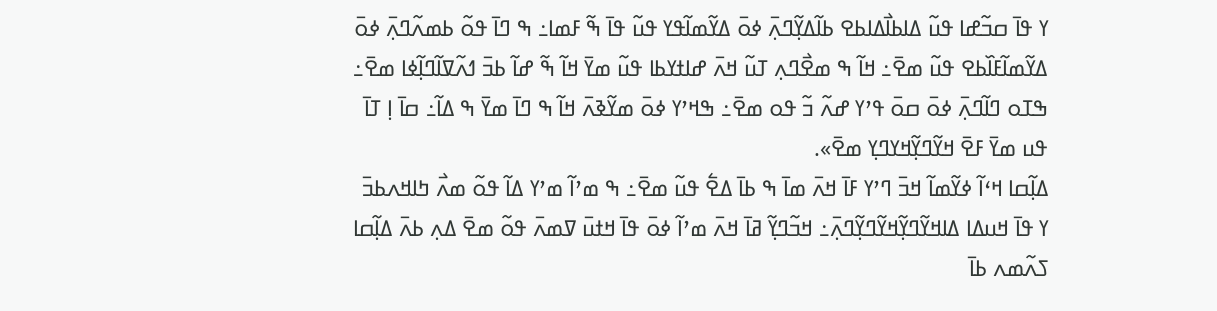ߌ ߟߊ߫ ߛߏ߬ߝߊ ߟߎ߬ ߡߊߕߊ߯ߡߊߕߐ ߕߊ߬ߡߌ߲߬ߣߍ߲߫ ߦߋ߫ ߡߌ߬ߘߊ߬ߟߌ ߟߎ߬ ߟߊ߫ ߒ߬ ߓߘߊ߸ ߒ ߣߊ߫ ߟߋ߬ ߕߘߍ߬ߣߍ߲߫ ߦߋ߫ ߡߌ߬ߘߊ߬ߓߊ߰ߕߐ ߟߎ߬ ߘߐ߫߸ ߞߊ߬ ߒ ߘߐ߯ߣߍ߲ ߠߎ߬ ߞߍ߫ ߝߊߙߌߕߊ ߟߎ߬ ߘߌ߫ ߞߊ߬ ߒ߬ ߝߊ߬ ߕߏ߫ ߗߍ߬ߜߊ߬ߣߊ߲߬ߦߊ ߘߐ߫߸ ߒߠߋ ߣߊ߬ߣߍ߲߫ ߦߋ߫ ߛߋ߫ ߟߴߌ ߝߍ߬ ߏ߬ ߟߋ ߘߐ߫߸ ߒߞߴߌ ߦߋ߫ ߘߌ߬ߢߍ߫ ߞߊ߬ ߒ ߣߊ߫ ߘߌ߫ ߒ ߡߊ߬߸ ߛߊ߫ ߊ߲ ߠߊ߫ ߟߎ ߘߌ߫ ߓߐ߫ ߞߌ߬ߣߌ߲߬ߞߌߣߌ߲ ߘߐ߫».
ߡߊ߲߬ߛߊ ߞߵߊ߬ ߦߌ߬ߘߊ߬ ߞߏ߫ ߣߴߌ ߓߊ߫ ߞߍ߫ ߘߊ߫ ߒ ߕߊ߫ ߡߐ߱ ߟߎ߬ ߘߐ߫߸ ߒ ߘߴߊ߬ ߘߴߌ ߡߊ߬ ߟߋ߬ ߘߍ߯ ߤߊߞߍߕߏ߫ ߌ ߟߊ߫ ߞߎߡߊ ߡߊߞߌ߬ߣߌ߲߬ߞߌ߬ߣߌ߲߬ߣߍ߲߫߸ ߞߏ߬ߣߌ߲߬ ߥߊ߫ ߞߍ߫ ߘߴߊ߬ ߦߋ߫ ߟߊ߫ ߞߙߎ߫ ߜߘߍ߫ ߟߋ߬ ߘߐ߫ ߡߍ߲ ߕߍ߫ ߡߊ߲߬ߛߊ ߖߍ߬ߘߍ ߕߊ߫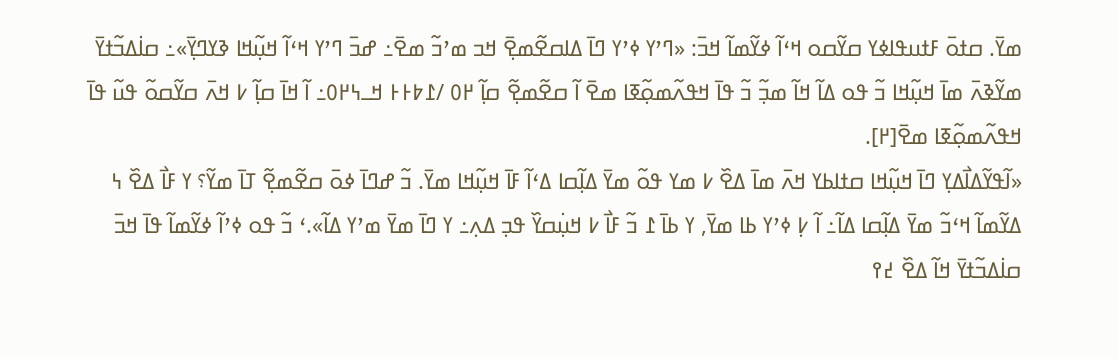ߘߌ߫. ߛߙߋ߫ ߓߙߎߟߊߦߌ ߛߌ߬ߛߋ ߞߵߊ߬ ߦߌ߬ߘߊ߬ ߞߏ߫: «ߣߴߌ ߦߴߌ ߣߊ߫ ߡߊߛߐ߬ߘߐ߲߫ ߞߏ ߘߴߏ߬ ߘߐ߫߸ ߝߏ߫ ߣߴߌ ߞߵߊ߬ ߞߎ߲߬ߞߊ ߢߌߣߌ߲߫»߸ ߛߊ߭ߡߏ߬ߙߌ߫ ߘߌ߬ߢߍ߫ ߘߊ߫ ߞߎ߲߬ߞߊ ߏ߬ ߟߋ ߡߊ߬ ߞߊ߬ ߘߏ߲߬ ߏ߬ ߟߊ߫ ߞߟߍ߬ߘߋ߲߬ߧߊ ߘߐ߫ ߊ߬ ߛߐ߬ߘߐ߲߬ ߛߊ߲߬ ߂߀ /߁߈߅߅ ߞߺ߆߂߀߸ ߊ߬ ߞߊ߫ ߛߊ߲߬ ߇ ߞߍ߫ ߛߌ߬ߛߋ߬ ߟߎ߬ ߟߊ߫ ߞߟߍ߬ߘߋ߲߬ߧߊ ߘߐ߫[߂].
«ߊ߬ߟߌ߬ߡߊ߯ߡߌ߲ ߣߊ߫ ߞߎ߲߬ߞߊ ߛߙߊߕߌ ߞߍ߫ ߘߊ߫ ߡߐ߰ ߇ ߘߌ ߟߋ߬ ߘߌ߫ ߡߊ߲߬ߛߊ ߡߵߊ߬ ߓߊ߫ ߞߎ߲߬ߞߊ ߘߌ߫. ߏ߬ ߝߣߊ߫ ߦߋ߫ ߛߐ߬ߘߐ߲߬ ߠߊ߫ ߘߌ߬؟ ߌ ߓߊ߯ ߡߐ߰ ߆ ߡߌ߬ߘߊ߬ ߞߵߏ߬ ߘߌ߫ ߡߊ߲߬ߛߊ ߡߊ߬߸ ߊ߬ ߇߲ ߦߴߌ ߕߊ ߘߌ߫, ߌ ߕߊ߫ ߁ ߏ߬ ߓߊ߯ ߇ ߞߎ߲߭ߛߌ߰ ߟߏ߲ ߡߍ߲߸ ߌ ߣߊ߫ ߘߌ߫ ߘߴߌ ߡߊ߬».ߵ ߏ߬ ߟߋ ߦߴߊ߬ ߦߌ߬ߘߊ߬ ߟߊ߫ ߞߏ߫ ߛߊ߭ߡߏ߬ߙߌ߫ ߞߊ߬ ߡߐ߰ ߄߉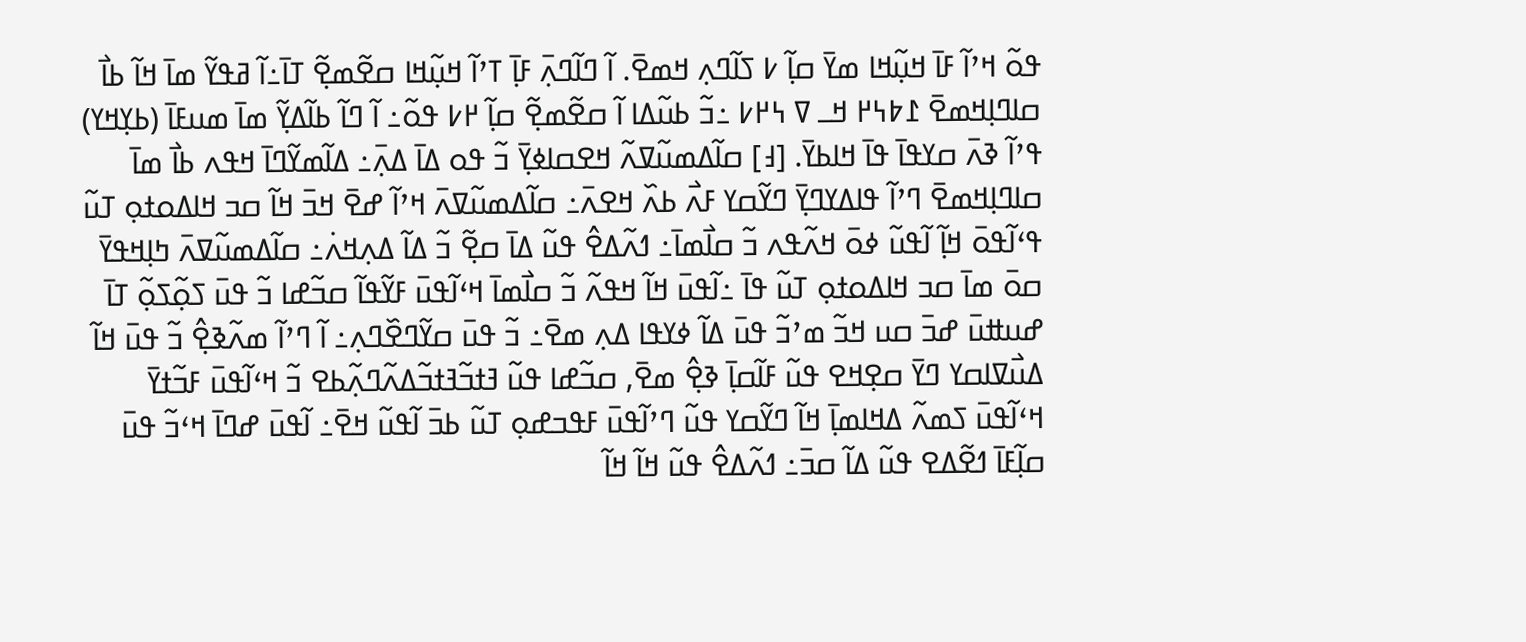ߟߋ߬ ߞߴߊ߬ ߓߊ߫ ߞߎ߲߬ߞߊ ߘߌ߫ ߛߊ߲߬ ߇ ߖߊ߬ߣߍ߲ ߞߘߐ߫. ߊ߬ ߣߊ߬ߣߍ߲߫ ߓߊ߲߫ ߠߴߊ߬ ߞߎ߲߬ߞߊ ߛߐ߬ߘߐ߲߬ ߠߊ߫߸ߊ߬ ߥߟߌ߬ ߘߊ߫ ߞߊ߬ ߕߊ߯ ߛߊߣߊ߲ߞߘߐ߫ ߁߈߆߂ ߞߺ ߜ ߆߂߇ ߸ߏ߬ ߕߎ߬ߡߊ ߊ߬ ߛߐ߬ߘߐ߲߬ ߛߊ߲߬ ߂߇ ߟߋ߬߸ ߊ߬ ߣߊ߬ ߕߊ߬ߡߌ߲߬ ߘߊ߫ ߘߎߓߊ߫ (ߕߌ߲ߞߌ) ߟߴߊ߬ ߢߍ߫ ߛߌߟߊ߫ ߟߊ߫ ߞߊߕߌ߫. [߃] ߛߊ߬ߡߘߎ߬ߜߍ߬ ߞߐߛߊߦߌ߲߫ ߏ߬ ߟߋ ߡߊ߫ ߡߍ߲߫߸ ߡߊ߬ߘߌ߬ߣߊ߫ ߞߟߍ ߕߊ߯ ߘߊ߫ ߛߊߣߊ߲ߞߘߐ߫ ߣߴߊ߬ ߟߊߡߌߣߌ߲߫ ߣߌ߬ߛߌ ߓߍ߯ ߕߍ߰ ߞߐߍ߫߸ ߛߊ߬ߡߘߎ߬ߜߍ߫ ߞߴߊ߬ ߝߐ߫ ߞߏ߫ ߞߊ߬ ߛߏ ߞߊߡߋߙߋ߲ ߠߎ߬ ߟߵߊ߬ߟߋ߫ ߞߊ߲߬ ߊ߬ߟߎ߬ ߦߋ߫ ߞߍ߬ߟߍ ߏ߬ ߛߊ߯ߘߊ߫߸ ߗߍ߬ߡߐ߮ ߟߎ߬ ߡߊ߫ ߛߐ߲߬ ߏ߬ ߡߊ߬ ߡߍ߲ߞߍ߭߸ ߛߊ߬ߡߘߎ߬ߜߍ߫ ߤߊ߲ߞߟߌ߫ ߛߋ߫ ߘߊ߫ ߛߏ ߞߊߡߋߙߋ߲ ߠߎ߬ ߟߊ߫ ߸ߊ߬ߟߎ߫ ߞߊ߬ ߞߟߍ߬ ߏ߬ ߛߊ߯ߘߊ߫ ߞߵߊ߬ߟߎ߫ ߓߌ߬ߟߊ߬ ߛߏ߬ߝߊ ߏ߬ ߟߎ߫ ߖߋ߲߬ߖߋ߲߬ ߠߊ߫ ߝߎߚߎ߫ ߝߏ߫ ߛߎ ߞߏ߬ ߘߴߏ߬ ߟߎ߫ ߡߊ߬ ߦߌߟߊ ߡߍ߲ ߘߐ߫߸ ߏ߬ ߟߎ߫ ߛߌ߬ߣߐ߰ߣߍ߲߸ ߊ߬ ߣߴߊ߬ ߘߍ߬ߢߐ߲߮ ߏ߬ ߟߎ߫ ߞߊ߬ ߡߎ߯ߜߊߛߌ ߣߌ߫ ߛߐ߲ߞߐ ߟߎ߬ ߓߊ߬ߛߊ߲߫ ߢߐ߲߮ ߘߐ߫, ߛߏ߬ߝߊ ߟߎ߬ ߔߙߏ߬ߔߙߏ߬ߡߍ߬ߣߍ߲߬ߕߐ ߏ߬ ߞߵߊ߬ߟߎ߫ ߓߏ߬ߙߌ߫ ߞߵߊ߬ߟߎ߫ ߖߘߍ߬ ߡߞߊߘߊ߲߫ ߞߊ߬ ߣߌ߬ߛߌ ߟߎ߬ ߣߴߊ߬ߟߎ߫ ߓߟߏߝߋ߲ ߠߎ߬ ߕߏ߫ ߊ߬ߟߎ߬ ߞߐ߫߸ ߊ߬ߟߎ߫ ߝߣߊ߫ ߞߵߏ߬ ߟߎ߫ ߛߊ߲߬ߓߊ߫ ߗߐ߬ߡߐ ߟߎ߬ ߡߊ߬ ߛߏ߫߸ ߗߍ߬ߡߐ߮ ߟߎ߬ ߞߊ߬ ߞߊ߬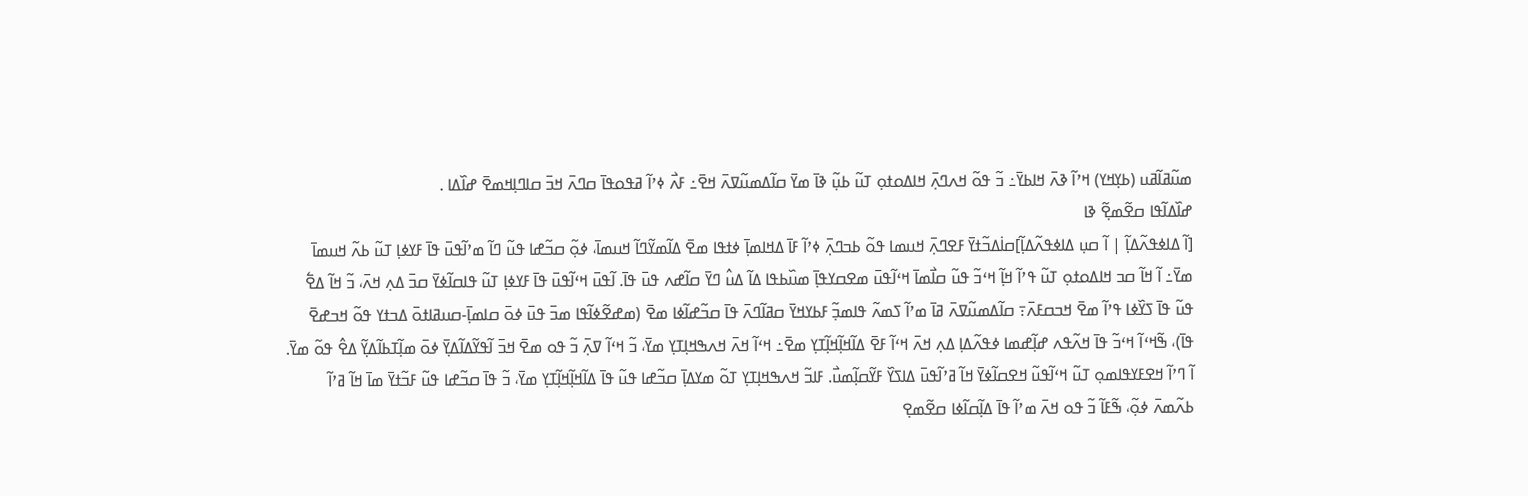ߘߎ߬ߥߊ߬ߥߎ (ߕߌ߲ߞߌ) ߞߴߊ߬ ߢߍ߫ ߞߊߕߌ߫߸ ߏ߬ ߟߋ߬ ߞߍߣߍ߲߫ ߞߊߡߋߙߋ߲ ߠߎ߬ ߕߎ߲߬ ߢߊ߫ ߘߌ߫ ߛߊ߬ߡߘߎ߬ߜߍ߫ ߞߐ߫߸ ߓߍ߯ ߦߴߊ߬ ߥߟߋߟߊ߫ ߛߣߍ߫ ߞߏ߫ ߛߊߣߊ߲ߞߘߐ߫ ߝߊ߰ߡߊ .
ߝߊ߰ߡߊ߬ߟߊ ߛߐ߬ߘߐ߲߬ ߢߊ
[ߊ߬ ߡߊߦߟߍ߬ߡߊ߲߬ | ߊ߬ ߛߎ߲ ߡߊߦߟߍ߬ߡߊ߲߬]ߛߊ߭ߡߏ߬ߙߌ߫ ߓߐߣߍ߲߫ ߞߎߘߊ ߟߋ߬ ߕߏߣߍ߲߫ ߦߴߊ߬ ߓߊ߫ ߡߞߊߘߊ߲߫ ߦߙߟߊ ߘߐ߫ ߡߊ߬ߘߌ߬ߣߊ߬ ߞߎߘߊ߫، ߦߋ߲߬ ߛߏ߬ߝߊ ߟߎ߬ ߣߊ߬ ߘߴߊ߬ߟߎ߫ ߟߊ߫ ߓߌߦߊ߲ ߠߎ߬ ߕߍ߬ ߞߎߘߊ߫ ߘߌ߫߸ ߊ߬ ߞߊ߬ ߛߏ ߞߊߡߋߙߋ߲ ߠߎ߬ ߟߴߊ߬ ߞߊ߲߬ ߞߵߏ߬ ߟߎ߬ ߛߊ߯ߘߊ߫ ߞߵߊ߬ߟߎ߫ ߘߐߛߌߟߊ߲߫ ߘߎ߰ߕߟߊ ߡߊ߬ ߡߎ߮ ߣߌ߫ ߛߊ߬ߝߍ ߟߎ߫ ߟߊ߫. ߊ߬ߟߎ߫ ߞߵߊ߬ߟߎ߫ ߟߊ߫ ߓߌߦߊ߲ ߠߎ߬ ߟߊߛߊ߬ߦߌ߫ ߛߏ߫ ߡߍ߲ ߞߍ߫، ߏ߬ ߞߊ߬ ߡߐ߱ ߟߎ߬ ߟߊ߫ ߖߌ߰ߦߊ ߟߴߊ߬ ߘߐ߫ ߞߏߛߓߍ߫߹ ߛߊ߬ߡߘߎ߬ߜߍ߫ ߥߊ߫ ߘߴߊ߬ ߖߘߍ߬ ߟߊߘߏ߲߬ ߓߕߌߞߌ߫ ߛߥߊ߬ߣߍ߫ ߟߊ߫ ߛߏ߬ߝߊ߬ߦߊ ߘߐ߫ (ߘߝߐ߬ߦߊ߬ߟߊ ߘߏ߫ ߟߎ߫ ߦߋ߫ ߛߊߘߊ߲߫-ߛߎߥߊߙߋ߫ ߡߏߙߌ ߟߋ߬ ߞߏߝߐ߫ ߟߊ߫)، ߒ߬ߞߵߊ߬ ߞߵߏ߬ ߟߊ߫ ߞߍ߬ߟߍ ߝߊ߲߬ߝߘߊ ߦߟߍ߬ߡߊ߲ ߡߍ߲ ߞߍ߫ ߞߵߊ߬ ߓߐ߫ ߡߊ߬ߞߊ߲߬ߞߊ߲߬ߠߌ߲ ߘߐ߫߸ ߞߵߊ߬ ߞߍ߫ ߞߍߒߞߊ߲ߠߌ߲ ߘߌ߫، ߏ߬ ߞߵߊ߬ ߜߍ߲߫ ߏ߬ ߟߋ ߘߐ߫ ߞߏ߫ ߊ߬ߟߌ߬ߡߊ߬ߡߌ߲߫ ߦߋ߫ ߘߊ߲߬ߠߕߊ߬ߡߌ߲߬ ߡߐ߮ ߟߋ߬ ߘߌ߫. ߊ߬ ߣߴߊ߬ ߞߐߓߌߟߊߘߋ߲ ߠߎ߬ ߞߵߊ߬ߟߎ߬ ߞߐߛߊ߬ߦߌ߫ ߞߊ߬ ߥߴߊ߬ߟߎ߫ ߡߊߖߌ߰ ߓߌ߬ߛߊ߲߬ߘߎ߯. ߓߊߏ߬ ߞߍߒߞߊ߲ߠߌ߲ ߠߋ߬ ߘߌߡߊ߲߫ ߛߏ߬ߝߊ ߟߎ߬ ߟߊ߫ ߡߊ߬ߞߊ߲߬ߞߊ߲߬ߠߌ߲ ߘߌ߫، ߏ߬ ߟߊ߫ ߛߏ߬ߝߊ ߟߎ߬ ߓߏ߬ߙߌ߫ ߘߊ߫ ߞߊ߬ ߥߴߊ߬ ߕߍ߬ߘߍ߫ ߦߋ߲߬، ߒ߬ߓߊ߬ ߏ߬ ߟߋ ߞߍ߫ ߘߴߊ߬ ߟߊ߫ ߡߊ߲߬ߛߊ߬ߦߊ ߛߐ߬ߘߐ߲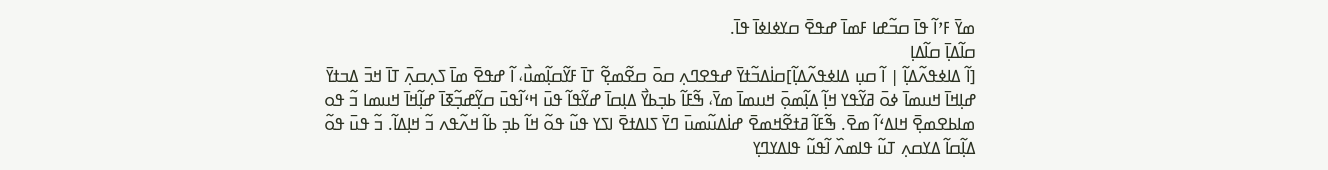ߘߌ߫ ߓߴߊ߬ ߟߊ߫ ߛߏ߬ߝߊ ߓߘߊ߫ ߝߟߐ߫ ߛߌߦߊߦߊ߫ ߟߊ߫.
ߛߊ߬ߡߊ߲߫ ߛߊ߬ߡߊ߲
[ߊ߬ ߡߊߦߟߍ߬ߡߊ߲߬ | ߊ߬ ߛߎ߲ ߡߊߦߟߍ߬ߡߊ߲߬]ߛߊ߭ߡߏ߬ߙߌ߫ ߝߟߐߣߍ߲ ߛߋ߫ ߛߐ߬ߘߐ߲߬ ߠߊ߫ ߓߌ߬ߛߊ߲߬ߘߎ߯، ߊ߬ ߝߟߐ߫ ߘߊ߫ ߖߍ߲ߛߍ߲߫ ߠߊ߫ ߞߏ߫ ߡߏߙߌ߫ ߝߊ߲ߞߊ߫ ߞߎߘߊ߫ ߦߋ߫ ߥߌ߬ߟߌ ߞߊ߲߬ ߡߊ߲߬ߘߋ߲߫ ߞߎߘߊ߫ ߘߌ߫، ߒ߬ߓߊ߬ ߕߏ߲ߕߌ߯ ߡߊ߲ߛߊ߫ ߝߌ߬ߟߊ߬ ߟߎ߫ ߞߵߊ߬ߟߎ߫ ߛߌ߲߬ߝߏ߲߬ߧߊ߫ ߝߊ߲߬ߞߊ߫ ߞߎߘߊ ߏ߬ ߟߋ ߘߊߕߐߘߐ߲߫ ߞߊߡߵߊ߬ ߘߐ߫. ߒ߬ߓߊ߬ ߥߙߐ߬ߞߘߐ߫ ߝߊ߭ߡߎ߬ߘߎ߫ ߣߌ߫ ߖߊߡߙߐ߫ ߊߖߌ ߟߎ߬ ߟߋ߬ ߞߊ߬ ߕߏ߲ ߕߊ߬ ߞߍ߬ߟߍ ߏ߬ ߞߊ߲ߡߊ߬. ߏ߬ ߟߎ߫ ߟߋ߬ ߡߊ߲߬ߛߊ߬ ߡߌߛߍ߲ ߠߎ߬ ߟߊߘߍ߰ ߊ߬ߟߎ߬ ߟߊߡߌߣߌ߲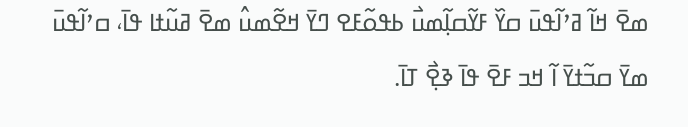ߘߐ߫ ߞߊ߬ ߥߴߊ߬ߟߎ߫ ߛߌ߰ ߓߌ߬ߛߊ߲߬ߘߎ߯ ߕߟߋ߬ߓߐ ߣߌ߫ ߞߐ߬ߘߎ߮ ߘߐ߫ ߥߎ߬ߙߊ ߟߊ߫، ߛߴߊ߬ߟߎ߫ ߘߌ߫ ߛߏ߬ߙߌ߫ ߊ߬ ߞߏ ߓߐ߫ ߟߊ߫ ߢߐ߲߯ ߠߊ߫.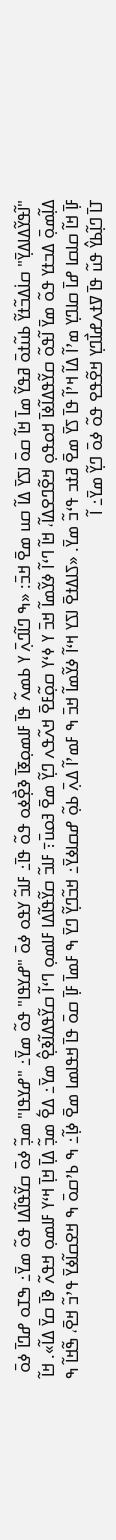"ߊ߬ߟߌ߬ߡߊߡߌ߲߫" ߛߊ߭ߡߏ߬ߙߌ߬ ߕߎ߬ߙߋ߫ ߥߟߌ߬ ߘߊ߫ ߞߊ߬ ߛߋ߫ ߊߖߌ߫ ߡߊ߬ ߛߎ ߘߐ߫ ߞߏ߫: «ߒ ߣߊ߬ߣߍ߲߫ ߌ ߕߘߍ߬ ߟߊ߫ ߓߊߘߋ߲ߧߊ߫ ߢߐ߲߯ߦߋ ߟߋ߬ ߟߊ߫߸ ߓߊߏ߬ ߌߟߋ ߦߋ߫ "ߝߌߟߊ" ߟߋ߬ ߘߌ߫߸ "ߝߌߟߊ" ߘߏ߲߬ ߦߋ߫ ߛߌ߬ߟߊ߬ߡߊ ߟߋ߬ ߘߌ߫߸ ߒߠߋ ߝߣߊ߫ ߦߋ߫ ߡߊ߲߬ߘߋ߲߫ ߡߏߙߌ ߟߋ߬ ߘߌ߫ ߊ߬ߟߋ߬ ߛߌ߬ߟߡߊ߬ߦߊ߫ ߞߋߟߋ߲ ߞߐ߬ߣߐߡߊ߬، ߞߊ߬ ߣߵߊ߬ ߦߌ߬ߘߊ߬ ߞߏ߫ ߌ ߦߵߌ ߛߋ߲߬ߓߐ߫ ߞߍ߬ߟߍ ߣߌ߲߬ ߘߐ߫ ߔߋߎ߫߹ ߓߊߏ߬ ߛߌ߬ߟߊ߬ߡߊ ߓߊߘߋ߲ ߣߵߊ߬ ߛߌ߬ߟߡߊ߬ߢߐ߲߮ ߘߌ߫߸ ߡߐ߱ ߘߏ߲߬ ߡߊ߲߫ ߞߊ߲߫ ߞߵߌ ߓߊߘߋ߲ ߞߟߍ߬ ߢߊ߫ ߛߌ߫ ߡߊ߬». ߞߊ߬ ߓߊ߲߫ ߞߊ߬ ߛߊߛߊ ߝߊ߫ ߛߊߣߌ߲ ߘߴߊ߬ ߡߊ߬ ߞߴߊ߬ ߟߊ߫ ߖߌ߫ ߘߐ߫ ߥߙߏ ߟߵߏ߬ ߘߌ߫. «ߖߊߡߙߐ߫ ߊߖߌ ߞߵߊ߬ ߦߌ߬ߘߊ߬ ߞߏ߫ ߒ ߓߘߴߊ߬ ߡߍ߲߫ ߕߋ߲߬ ߝߛߊߦߌ߫߸ ߞߏ߬ߣߌ߲߬ ߣߌ߫ ߒ ߓߘߊ߫ ߓߊ߲߫ ߛߋ߫ ߟߊ߫ ߞߟߊߘߊ ߘߐ߫ ߦߊ߲߬߸ ߒ ߕߴߛߋ߫ ߒ ߞߐߛߊ߬ߦߌ߫ ߟߴߏ߬ ߞߐ߫، ߒ߬ߞߊ߬ ߒ ߠߊ߫ ߣߊ߲߬ߕߌ߮ ߟߎ߬ ߟߊ߫ ߜߙߍߝߊ߯ߣߌ߲ ߞߐ߬ߟߐ ߟߋ߬ ߦߋ߫ ߣߌ߲߬ ߘߌ߫߸ ߊ߬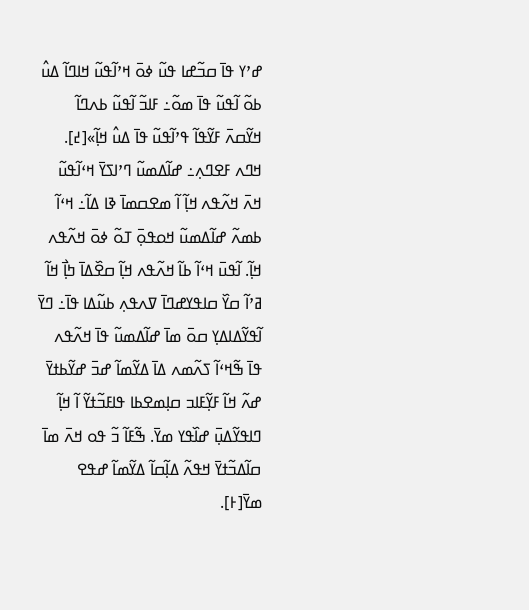ߝߴߌ ߟߊ߫ ߛߏ߬ߝߊ ߟߎ߬ ߦߋ߫ ߞߴߊ߬ߟߎ߬ ߞߊߣߊ߬ ߡߎ߮ ߕߋ߬ ߊ߬ߟߎ߬ ߟߊ߫ ߘߋ߬߸ ߓߊߏ߬ ߊ߬ߟߎ߬ ߕߍߣߊ߬ ߞߌ߬ߛߍ߫ ߓߌ߬ߟߊ߬ ߟߴߊ߬ߟߎ߬ ߟߊ߫ ߡߎ߮ ߞߊ߲߬»[߄].
ߞߣߍ ߓߐߣߍ߲߸ ߝߊ߬ߡߘߎ߬ ߣߴߊߖߌ߫ ߞߵߊ߬ߟߎ߬ ߞߍ߫ ߞߍ߬ߟߍ ߞߊ߲߬ ߊ߬ ߘߐߛߘߊ߫ ߢߊ ߡߊ߬߸ ߞߵߊ߬ ߕߘߍ߬ ߝߊ߬ߡߘߎ߬ ߞߋߟߋ߲߫ ߠߋ߬ ߦߋ߫ ߞߍ߬ߟߍ ߞߊ߲߬. ߊ߬ߟߎ߫ ߞߵߊ߬ ߕߊ߬ ߞߍ߬ߟߍ ߞߊ߲߬ ߛߐ߰ߡߊ߫ ߤߊ߲߯ ߞߊ߬ ߥߴߊ߬ ߛߌ߰ ߛߊߟߌߝߣߊ߫ ߜߍߟߍ߲ ߕߎ߬ߡߊ ߟߊ߫߸ ߣߌ߫ ߊ߬ߟߌ߬ߡߊߡߌ߲ ߛߋ߫ ߘߊ߫ ߝߊ߬ߡߘߎ߬ ߟߊ߫ ߞߍ߬ߟߍ ߟߊ߫ ߒ߬ߞߵߊ߬ ߖߍ߬ߘߍ ߡߊ߫ ߡߌ߬ߘߊ߬ ߝߏ߫ ߝߌ߬ߕߙߌ߫ ߝߍ߬ ߞߊ߬ ߓߌ߲߬ߓߊߏ ߛߊ߲ߘߐߕߊ ߟߊߓߏ߬ߙߌ߬ ߊ߬ ߞߊ߲߬ ߣߊߟߌ߬ߡߎ߲߫ ߝߊ߰ߟߌ ߘߌ߫. ߒ߬ߓߊ߬ ߏ߬ ߟߋ ߞߍ߫ ߘߊ߫ ߛߊ߬ߡߏ߬ߙߌ߫ ߞߟߍ߬ ߡߊ߲߬ߛߊ߬ ߡߌ߬ߘߊ߬ ߝߟߐ ߘߌ߫[߅].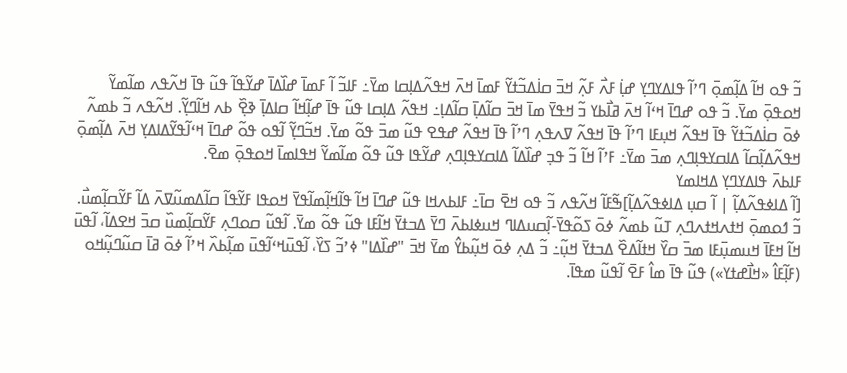ߏ߬ ߟߋ ߞߊ߬ ߡߊ߲߬ߘߋ߲߫ ߣߴߊ߬ ߟߊߡߌߣߌ߲ ߝߊ߲߭ ߓߍ߯ ߓߍ߲߬ ߞߏ߫ ߛߊ߭ߡߏ߬ߙߌ߬ ߓߘߊ߫ ߞߍ߫ ߞߟߍ߬ߡߊ߲ߛߊ ߘߌ߫߸ ߓߊߏ߬ ߊ߬ ߓߘߊ߫ ߝߊ߰ߡߊ߫ ߝߌ߬ߟߊ߬ ߟߎ߬ ߟߊ߫ ߞߍ߬ߟߍ ߘߊ߬ߘߌ߬ ߞߋߟߋ߲߫ ߘߌ߫. ߏ߬ ߟߋ ߝߣߊ߫ ߞߵߊ߬ ߞߍ߫ ߥߊ߯ߕߌ ߏ߬ ߞߟߌ߫ ߘߊ߫ ߞߏ߫ ߛߊ߬ߡߊ߲߫ ߛߊ߬ߡߊ߲߸ ߞߟߍ߬ ߡߊ߲ߛߊ ߟߎ߬ ߟߊ߫ ߝߊ߲߬ߞߊ߬ ߛߊߡߊ߲߫ ߢߐ߲߰ ߕߍ ߞߊ߬ߣߌ߲߬. ߞߍ߬ߟߍ ߏ߬ ߕߘߍ߬ ߦߋ߫ ߛߊ߭ߡߏ߬ߙߌ߬ ߟߊ߫ ߞߟߍ߬ ߞߎ߲ߓߊ ߣߴߊ߬ ߟߊ߫ ߞߟߍ߬ ߜߍߟߍ߲ ߣߴߊ߬ ߟߊ߫ ߞߟߍ߬ ߝߟߐ ߟߎ߬ ߘߏ߫ ߟߋ߬ ߘߌ߫. ߞߏ߬ߣߌ߲߬ ߊ߬ߟߋ ߟߋ߬ ߝߣߊ߫ ߞߵߊ߬ߟߌ߬ߡߊߡߌ߲ ߞߍ߫ ߡߊ߲߬ߘߋ߲߫ ߞߟߍ߬ߡߊ߲߬ߛߊ߬ ߡߊߛߌߟߊ߲ߣߍ߲ ߘߏ߫ ߘߌ߫߸ ߓߴߊ߬ ߞߊ߬ ߏ߬ ߟߏ߲ ߝߊ߰ߡߊ߬ ߡߊߛߌߟߊ߲ߣߍ߲ ߝߌ߬ߟߊ ߟߎ߬ ߟߋ߬ ߘߊ߬ߘߌ߬ ߞߟߊߘߊ߫ ߞߋߟߋ߲߫ ߘߐ߫.
ߓߊߕߍ߫ ߟߊߡߌߣߌ߲ ߡߞߊߘߌ
[ߊ߬ ߡߊߦߟߍ߬ߡߊ߲߬ | ߊ߬ ߛߎ߲ ߡߊߦߟߍ߬ߡߊ߲߬]ߒ߬ߓߊ߬ ߞߍ߬ߟߍ ߏ߬ ߟߋ ߞߐ߫ ߛߊ߫߸ ߓߊߕߍߞߊ ߟߎ߬ ߝߣߊ߫ ߞߊ߬ ߟߊ߬ߞߊ߲߬ߘߊ߬ߟߌ߫ ߞߋߟߊ ߓߌ߬ߟߊ߬ ߛߊ߬ߡߘߎ߬ߜߍ߫ ߡߊ߬ ߓߌ߬ߛߊ߲߬ߘߎ߯. ߏ߬ ߗߋߘߋ߲߫ ߞߙߍߞߙߍߣߍ߲ ߠߎ߬ ߕߘߍ߬ ߦߋ߫ ߖߋ߬ߟߌ߫-ߊ߲߬ߛߎߡߊߣ ߞߎߦߊߕߍ߫ ߣߌ߫ ߡߏߙߌ߫ ߞߊ߬ߓߊ ߟߎ߬ ߟߋ߬ ߘߌ߫. ߊ߬ߟߎ߬ ߛߋߣߍ߲ ߓߌ߬ߛߊ߲߬ߘߎ߰ ߛߏ߫ ߞߐߡߊ߬، ߊ߬ߟߎ߫ ߞߊ߬ ߞߓߊ߫ ߞߎߘߎ߲߫ߓߊ ߘߏ߫ ߛߌ߰ ߞߙߊ߬ߡߐ߰ ߡߏߙߌ߫ ߞߎ߲߬߸ ߏ߬ ߡߍ߲ ߦߋ߫ ߞߎ߲߬ߕߌ߮ ߘߌ߫ ߞߏ߫ "ߝߊ߰ߡߊ" ߦߴߏ߬ ߖߌ߰، ߊ߬ߟߎ߫ߞߵߊ߬ߟߎ߫ ߘߊ߲߬ߕߍ߰ ߞߴߊ߬ ߦߋ߫ ߥߊ߫ ߛߎ߬ߣߎ߲߬ߞߋ (ߓߊ߲߬ߓߊ߮ «ߞߊ߯ߝߙߌ») ߟߎ߬ ߟߊ߫ ߘߊ߮ ߓߐ߫ ߊ߬ߟߎ߬ ߘߟߊ߫.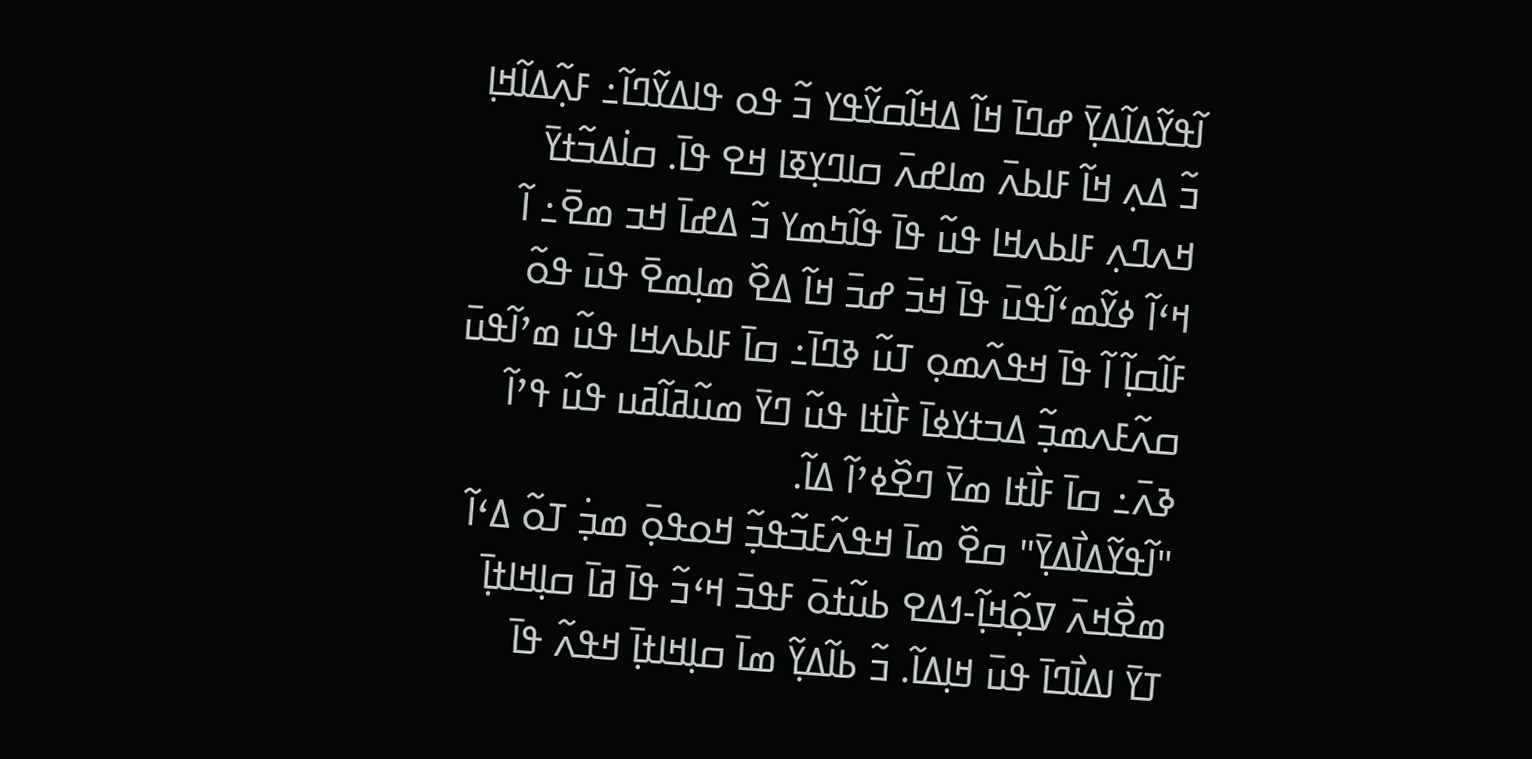ߊ߬ߟߌ߬ߡߊ߬ߡߌ߲߫ ߝߣߊ߫ ߞߊ߬ ߡߞߊ߬ߛߌ߬ߟߌ ߏ߬ ߟߋ ߟߊߡߌ߬ߣߊ߬߸ ߓߍ߲߬ߡߊ߬ߞߊ߲ ߏ߬ ߡߍ߲ ߞߊ߬ ߓߊߕߍ߫ ߘߊߝߍ߫ ߛߊߣߌ߲ߧߊ ߞߐ ߟߊ߫. ߛߊ߭ߡߏ߬ߙߌ߫ ߞߍߣߍ߲ ߓߊߕߍߞߊ ߟߎ߬ ߟߊ߫ ߟߊ߬ߤߘߌ ߏ߬ ߡߝߊ߫ ߞߏ ߘߐ߫߸ ߊ߬ ߞߵߊ߬ ߦߌ߬ߘߵߊ߬ߟߎ߫ ߟߊ߫ ߞߏ߫ ߝߏ߫ ߞߊ߬ ߡߐ߰ ߘߊ߲ߘߐ߫ ߟߎ߫ ߟߋ߬ ߓߊ߬ߛߊ߲߬ ߊ߬ ߟߊ߫ ߞߟߍ߬ߘߋ߲ ߠߎ߬ ߢߣߊ߫߸ ߛߊ߫ ߓߊߕߍߞߊ ߟߎ߬ ߘߴߊ߬ߟߎ߫ ߛߍ߬ߓߍߘߏ߲߬ ߡߏߙߌߦߊ߫ ߓߊ߯ߙߊ ߟߎ߬ ߣߌ߫ ߘߎ߬ߥߊ߬ߥߎ ߟߎ߬ ߟߴߊ߬ ߢߍ߫߸ ߛߊ߫ ߓߊ߯ߙߊ ߘߌ߫ ߣߐ߰ߦߴߊ߬ ߡߊ߬.
"ߊ߬ߟߌ߬ߡߊ߯ߡߌ߲߫" ߛߐ߰ ߘߊ߫ ߞߟߍ߬ߓߏ߬ߟߏ߲߬ ߞߋߟߋ߲߫ ߘߏ߲߭ ߠߋ߬ ߡߵߊ߬ ߘߐ߯ߞߍ߫ ߜߋ߲߬ߞߊ߲߬-ߗߡߐ ߕߎ߬ߙߋ߫ ߓߟߏ߫ ߞߵߏ߬ ߟߊ߫ ߥߊ߫ ߛߊ߲ߞߊߙߊ߲߫ ߠߌ߫ ߊߡߊ߯ߣߊ߫ ߟߎ߫ ߞߊ߲ߡߊ߬. ߏ߬ ߕߊ߬ߡߌ߲߬ ߘߊ߫ ߛߊ߲ߞߊߙߊ߲߫ ߞߟߍ߬ ߟߊ߫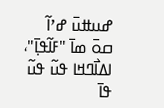ߝߎߚߎ߫ ߝߴߊ߬ ߛߋ߫ ߘߊ߫ "ߓߊ߬ߟߊ߲߫"، ߊߡߊ߯ߣߞߊ ߟߎ߬ ߟߎ߬ ߟߊ߫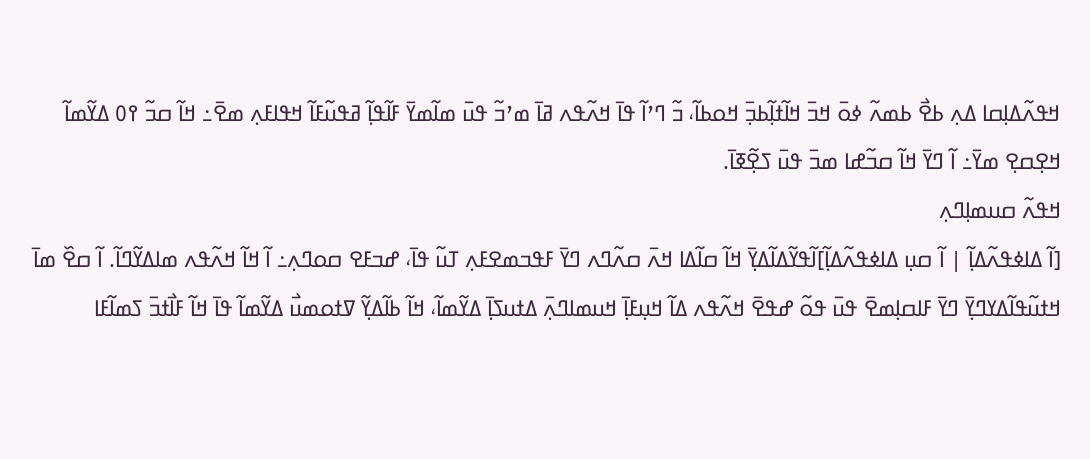ߞߟߍ߬ߡߊ߲ߛߊ ߡߍ߲ ߕߐ߯ ߕߘߍ߬ ߦߋ߫ ߞߏ߫ ߞߊ߬ߙߊ߲߬ߕߏ߲߫ ߞߋߕߊ߬، ߏ߬ ߣߴߊ߬ ߟߊ߫ ߞߍ߬ߟߍ ߥߊ߫ ߘߴߏ߬ ߟߎ߫ ߘߊ߬ߘߌ߫ ߓߊ߬ߟߊ߲߬ ߥߟߎ߬ߓߊ߬ ߞߟߊߓߍ߲ ߘߐ߫߸ ߞߊ߬ ߛߏ߬ ߉߀ ߡߌ߬ߘߊ߬ ߞߐ߲ߛߐ߲ ߘߌ߫߸ ߊ߬ ߣߌ߫ ߞߊ߬ ߛߏ߬ߝߊ ߘߏ߫ ߟߎ߫ ߖߐ߲߬ߧߊ߫.
ߞߟߍ߬ ߛߎߘߊ߲ߣߍ߲
[ߊ߬ ߡߊߦߟߍ߬ߡߊ߲߬ | ߊ߬ ߛߎ߲ ߡߊߦߟߍ߬ߡߊ߲߬]ߊ߬ߟߌ߬ߡߊ߬ߡߌ߲߫ ߞߊ߬ ߛߊ߬ߡߊ ߞߍ߫ ߛߍ߬ߣߍ ߣߌ߫ ߓߟߏߘߐߓߍ߲ ߠߎ߬ ߟߊ߫، ߝߏߓߐ ߛߋߣߍ߲߸ ߊ߬ ߞߊ߬ ߞߍ߬ߟߍ ߘߊߡߌ߬ߣߊ߬. ߊ߬ ߛߐ߰ ߘߊ߫ ߞߙߎ߬ߟߊ߬ߡߌߣߌ߲߫ ߣߌ߫ ߓߊߛߊ߲ߘߐ߫ ߟߎ߫ ߟߋ߬ ߝߟߐ߫ ߞߍ߬ߟߍ ߡߊ߬ ߞߎ߲ߓߊ߲߫ ߞߎߘߊߣߍ߲߫ ߡߙߎߖߊ߲߫ ߡߌ߬ߘߊ߬، ߞߊ߬ ߕߊ߬ߡߌ߲߬ ߜߙߋߘߎ߯ ߡߌ߬ߘߊ߬ ߟߊ߫ ߞߊ߬ ߓߊ߯ߙߏ߫ ߖߘߊ߬ߓߊ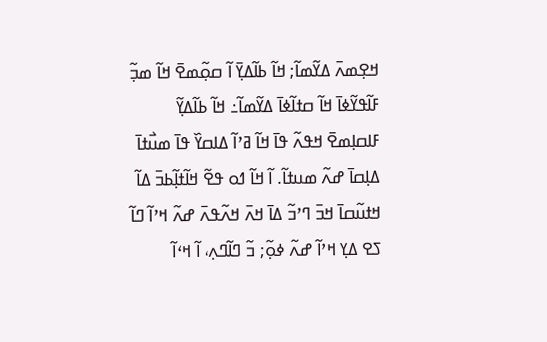ߞߐ߲ߘߍ߫ ߡߌ߬ߘߊ߬; ߞߊ߬ ߕߊ߬ߡߌ߲߫ ߊ߬ ߛߋ߲߬ߘߐ߫ ߞߊ߬ ߘߏ߲߬ ߓߊ߬ߟߌ߬ߦߊ߫ ߞߊ߬ ߛߙߊ߬ߦߊ߫ ߡߌ߬ߘߊ߬߸ ߞߊ߬ ߕߊ߬ߡߌ߲߬ ߓߊߛߊ߲ߘߐ߫ ߞߟߍ߬ ߟߊ߫ ߞߊ߬ ߥߴߊ߬ ߡߊߛߌ߰ ߟߊ߫ ߘߎ߯ߙߊ߫ ߡߊ߲ߛߊ߫ ߝߍ߬ ߘߎߙߊ߬. ߊ߬ ߞߊ߬ ߗߋ ߟߐ߬ ߞߊ߬ߙߊ߲߬ߕߏ߫ ߡߊ߬ ߞߙߎ߬ߛߊ߫ ߞߏ߫ ߣߴߏ߬ ߡߊ߫ ߞߍ߫ ߞߍ߬ߟߍ߫ ߝߍ߬ ߞߴߊ߬ ߣߊ߬ ߖߐ ߡߌ߲ ߞߴߊ߬ ߝߍ߬ ߦߋ߲߬; ߏ߬ ߣߊ߬ߣߍ߲، ߊ߬ ߞߵߊ߬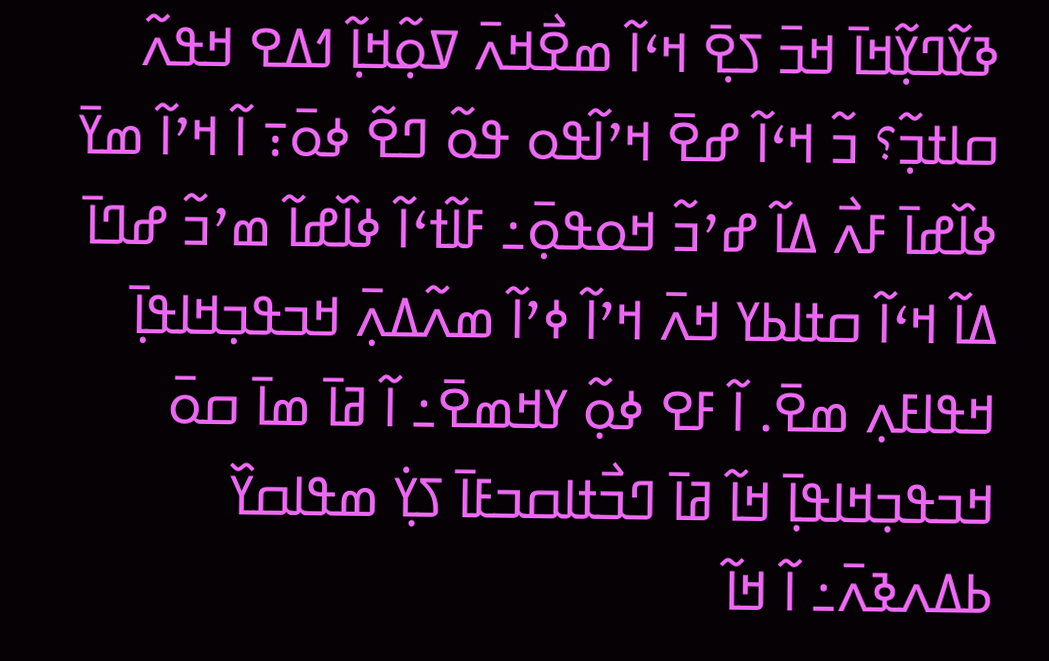ߢߌ߬ߣߌ߲߬ߞߊ߫ ߞߏ߫ ߖߐ߲߫ ߞߵߊ߬ ߘߐ߯ߞߍ߫ ߜߋ߲߬ߞߊ߲߬ ߗߡߐ ߞߟߍ߬ ߛߊߙߏ߲߬؟ ߏ߬ ߞߵߊ߬ ߝߐ߫ ߞߴߊ߬ߟߋ ߟߋ߬ ߣߐ߬ ߦߋ߫߹ ߊ߬ ߞߴߊ߬ ߘߌ߫ ߦߊ߰ߝߊ߫ ߓߍ߯ ߡߊ߬ ߝߴߏ߬ ߞߋߟߋ߲߫߸ ߓߊ߬ߙߵߊ߬ ߦߊ߰ߝߊ߬ ߘߴߏ߬ ߝߣߊ߫ ߡߊ߬ ߞߵߊ߬ ߛߙߊߕߌ ߞߍ߫ ߞߴߊ߬ ߦߴߊ߬ ߘߍ߬ߡߍ߲߫ ߞߏߟߏ߲ߞߊߟߊ߲߫ ߞߟߊߓߍ߲ ߘߐ߫. ߊ߬ ߓߐ ߦߋ߲߬ ߌߞߘߐ߫߸ ߊ߬ ߥߊ߫ ߘߊ߫ ߛߋ߫ ߞߏߟߏ߲ߞߊߟߊ߲߫ ߞߊ߬ ߥߊ߫ ߣߏ߯ߙߊߛߏߓߊ߫ ߖߌ߲߭ ߘߟߊߛߌ߰ ߕߡߍߢߍ߫߸ ߊ߬ ߞߊ߬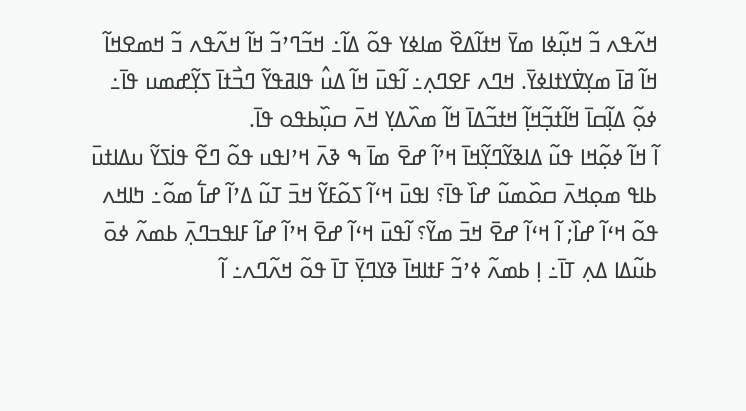ߞߍ߬ߟߍ ߏ߬ ߞߎ߲߬ߦߊ ߘߌ߫ ߞߙߊ߬ߡߐ߰ ߘߊߦߌ ߟߋ߬ ߡߊ߬߸ ߞߏ߬ߣߴߏ߬ ߞߊ߬ ߞߍ߬ߟߍ ߏ߬ ߞߘߐߞߊ߬ ߞߊ߬ ߥߊ߫ ߘߌ߲ߜ߭ߌߙߊߦߌ߫. ߞߣߍ ߓߐߣߍ߲߸ ߊ߬ߟߎ߫ ߞߊ߬ ߡߎ߮ ߟߊߥߟߌ߬ ߣߏ߯ߙߊ߫ ߖߌ߲߬ߝߘߎ ߟߊ߫߸ ߦߋ߲߬ ߡߊ߲߬ߛߊ߫ ߞߊ߬ߙߏ߲߬ߞߊ߲߬ ߞߙߏ߬ߡߊ߫ ߞߊ߬ ߘߍ߰ߡߌ߲ ߞߍ߫ ߛߎ߲߰ߕߟߋ ߟߊ߫.
ߊ߬ ߞߊ߬ ߦߋ߲߬ߞߊ ߟߎ߬ ߡߊߢߌ߬ߣߌ߲߬ߞߊ߫ ߞߴߊ߬ ߝߐ߫ ߘߊ߫ ߒ ߢߍ߫ ߞߴߊߟߎ ߟߋ߬ ߣߐ߬ ߟߊ߭ߖߌ߬ ߎߡߊߙߎ߫ ߕߊߟ ߘߋ߲ߞߍ߫ ߛߋ߰ߘߎ߬ ߝߊ߰ ߟߊ߫؟ ߊߟߎ߫ ߞߵߊ߬ ߖߋ߬ߓߌ߬ ߞߏ߫ ߠߎ߬ ߡߴߊ߬ ߝߊ߱ ߘߋ߬߸ ߤߊߞߍ ߟߋ߬ ߞߵߊ߬ ߝߊ߰; ߊ߬ ߞߵߊ߬ ߝߐ߫ ߞߏ߫ ߘߌ߬؟ ߊ߬ߟߎ߫ ߞߵߊ߬ ߝߐ߫ ߞߴߊ߬ ߝߊ߬ ߓߊߟߏߣߍ߲߫ ߕߘߍ߬ ߦߋ߫ ߕߎ߬ߡߊ ߡߍ߲ ߠߊ߫߸ ߊ߲ ߕߘߍ߬ ߦߴߏ߬ ߓߙߊߞߊ߫ ߢߌߣߌ߲߫ ߠߊ߫ ߟߋ߬ ߞߍ߬ߣߍ߸ ߊ߬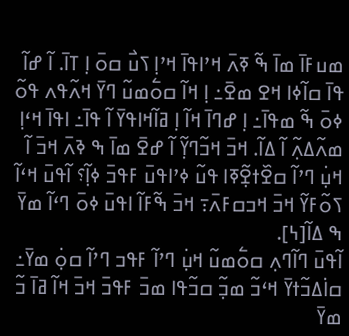ߘߎߓߊ߫ ߘߊ߫ ߒ߬ ߧߍ߫ ߞߴߊߟߊ߫ ߞߴߊ߲ ߖߎ߯ ߛߋ߫ ߊ߲ ߠߊ߫. ߊ߬ ߝߊ߬ ߟߊ߫ ߛߊ߬ߦߊ ߞߐ ߘߐ߫߸ ߊ߲ ߞߊ߬ ߛߋ߱ߘߎ߬ ߣߌ߫ ߞߍ߬ߟߍ ߟߋ߬ ߦߋ߫ ߒ߬ ߘߟߊ߫߸ ߊ߲ ߝߣߊ߫ ߞߊ߬ ߊ߲ ߥߊ߬ߞߊߟߌ߫ ߊ߬ ߟߊ߫߸ ߊߟߊ߫ ߞߵߊ߲ ߘߍ߬ߡߍ߲߬ ߊ߬ ߡߊ߬. ߞߏ߫ ߞߏ߬ߣߌ߲߬ ߊ߬ ߝߐ߫ ߘߊ߫ ߒ ߢߍ߫ ߞߏ߫ ߊ߬ ߞߎ߲߭ ߣߴߊ߬ ߛߐ߰ߙߐ߲߬ߧߊ ߟߎ߬ ߦߴߊߟߎ߫ ߓߟߏ߫ ߦߊ߲߬؟ ߊ߬ߟߎ߫ ߞߵߊ߬ ߖߋ߬ߓߌ߬ ߞߏ߫ ߞߏߛߓߍ߫߹ ߞߏ߫ ߒ߬ߓߊ߬ ߊߟߎ߫ ߦߋ߫ ߣߵߊ߬ ߘߌ߫ ߒ ߡߊ߬[߆].
ߊ߬ߟߎ߫ ߣߊ߬ߣߍ߲ ߛߋ߱ߘߎ߬ ߞߎ߲߭ ߣߴߊ߬ ߓߟߏ ߣߴߊ߬ ߛߋ߲߭ ߘߌ߫߸ ߛߊ߭ߡߏ߬ߙߌ߫ ߞߵߏ߬ ߘߏ߲߬ ߛߏ߬ߟߊ ߘߏ߫ ߓߟߏ߫ ߞߏ߫ ߞߊ߬ ߥߊ߫ ߏ߬ ߘߌ߫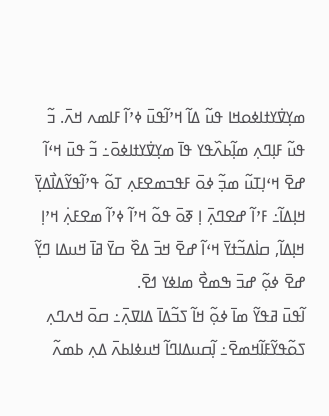ߘߌ߲ߜ߭ߌߙߊߦߋߞߊ ߟߎ߬ ߡߊ߬ ߞߴߊ߬ߟߎ߫ ߦߴߊ߬ ߓߊߘߍ ߞߍ߫. ߏ߬ ߟߎ߬ ߓߊ߲ߣߍ߲ ߘߊ߲߬ߕߍ߰ߟߌ ߟߊ߫ ߘߌ߲ߜ߭ߌߙߊߦߋ߫߸ ߏ߬ ߟߎ߫ ߞߵߊ߬ ߝߐ߫ ߞߵߊ߲ߠߎ߬ ߘߏ߲߬ ߦߋ߫ ߓߟߏߘߐߓߍ߲ ߠߋ߬ ߟߴߊ߬ߟߌ߬ߡߊ߯ߡߌ߲߫ ߞߊ߲ߡߊ߬߸ ߓߴߊ߬ ߝߐߣߍ߲߫ ߊ߲ ߧߋ߫ ߟߋ߬ ߞߴߊ߬ ߦߴߊ߬ ߘߐߓߍ߲߭ ߞߴߊ߲ ߞߊ߲ߡߊ߬, ߛߊ߭ߡߏ߬ߙߌ߫ ߞߵߊ߬ ߝߐ߫ ߞߏ߫ ߡߐ߰ ߛߌ߫ ߥߊ߫ ߞߎߡߊ ߣߌ߲߬ ߝߐ߫ ߦߋ߲߬ ߝߏ߫ ߒߘߐ߯ ߘߊߦߌ ߗߐ߫.
ߊ߬ߟߎ߫ ߥߟߌ߬ ߘߊ߫ ߦߋ߲߬ ߞߊ߬ ߖߏ߬ߡߊ߫ ߡߊߜߍ߲߫߸ ߛߋ߫ ߞߍߣߍ߲ ߖߋ߬ߟߌ߬ߓߊ߬ߞߘߐ߫߸ ߊ߲߬ߛߎߡߊߣߊ߬ ߞߎߦߊߕߍ߫ ߡߍ߲ ߕߘߍ߬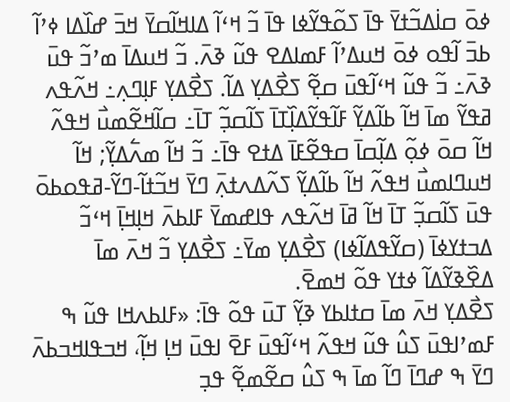ߦߋ߫ ߛߊ߭ߡߏ߬ߙߌ߫ ߟߊ߫ ߖߋ߬ߟߌ߬ߦߊ ߟߊ߫ ߏ߬ ߞߵߊ߬ ߡߊߞߊ߬ߛߌ߫ ߞߏ߫ ߝߊ߰ߡߊ ߦߴߊ߬ ߕߏ߫ ߊ߬ߟߋ ߦߋ߫ ߞߎߡߴߊ߬ ߓߘߊߡߐ ߟߎ߬ ߢߍ߫. ߏ߬ ߞߎߡߊ߫ ߘߴߏ߬ ߟߎ߫ ߢߍ߫߸ ߏ߬ ߟߎ߬ ߞߵߊ߬ߟߎ߫ ߛߐ߲߬ ߖߐ߯ߡߌ߲ ߡߊ߬. ߖߐ߯ߡߌ߲ ߓߊ߲ߣߍ߲߸ ߞߍ߬ߟߍ ߥߟߌ߬ ߘߊ߫ ߞߊ߬ ߕߊ߬ߡߌ߲߬ ߓߊ߬ߟߌ߬ߡߊ߲߰ߠߊ߫ ߖߊ߬ߛߏ߲߬ ߠߊ߫߸ ߛߊ߬ߞߐ߬ߘߎ߯ ߞߟߍ߬ ߞߊ߬ ߛߋ߫ ߦߋ߲߬ ߡߊ߲߬ߛߊ߫ ߛߟߐ߬ߓߊ߫ ߡߙߐ ߟߊ߫߸ ߏ߬ ߞߊ߬ ߘߍ߱ߡߌ߲߬; ߞߊ߬ ߞߎߣߊߘߎ߯ ߞߟߍ߬ ߞߊ߬ ߕߊ߬ߡߌ߲߬ ߖߍ߬ߡߍߙߍ߲߫ ߣߌ߫ ߞߏ߬ߙߊ߬-ߣߌ߬-ߥߟߋߕߋ߫ ߟߎ߫ ߖߊ߬ߛߏ߲߬ ߠߊ߫ ߞߊ߬ ߥߊ߫ ߞߍ߬ߟߍ ߟߊߝߘߌ߫ ߓߊߕߍ߫ ߞߊ߲ߞߊ߲߫ ߞߵߏ߬ ߡߏߙߌߦߊ߫ (ߛߌ߬ߟߡߊ߬ߦߊ) ߖߐ߯ߡߌ߲ ߘߌ߫߸ ߖߐ߯ߡߌ߲ ߏ߬ ߞߍ߫ ߘߊ߫ ߡߐ߰ߢߌ߬ߡߊ߬ ߦߙߌ ߟߋ߬ ߞߘߐ߫.
ߖߐ߯ߡߌ߲ ߞߍ߫ ߘߊ߫ ߛߙߊߕߌ ߢߌ߲߬ ߠߎ߫ ߟߋ߬ ߟߊ߫: «ߓߊߕߍߞߊ ߟߎ߬ ߒ ߓߘߴߊߟߎ߫ ߖߎ߮ ߟߎ߬ ߞߟߍ߬ ߞߵߊ߬ߟߎ߫ ߓߐ߫ ߊߟߎ߫ ߞߊ߲ ߞߊ߲߬، ߞߏߟߊߞߏߕߍ߫ ߣߌ߫ ߒ ߝߣߊ߫ ߣߊ߬ ߘߊ߫ ߒ ߖߎ߮ ߛߐ߬ߘߐ߲߬ ߟߏ߲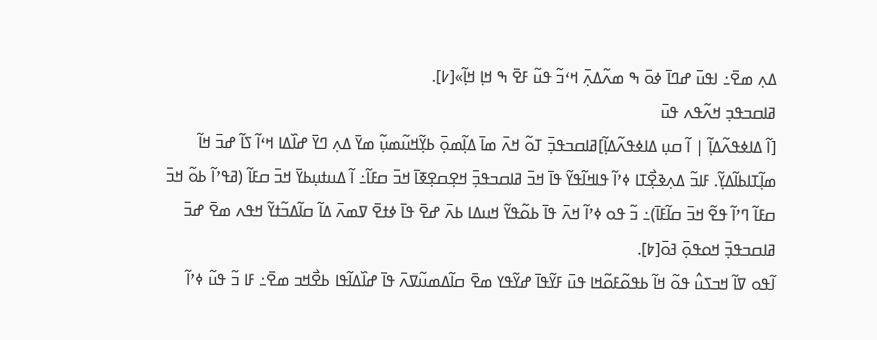ߡߍ߲ ߘߐ߫߸ ߊߟߎ߫ ߝߣߊ߫ ߦߋ߫ ߒ ߘߍ߬ߡߍ߲߫ ߞߵߏ߬ ߟߎ߬ ߓߐ߫ ߒ ߞߊ߲ ߞߊ߲߬»[߇].
ߥߊߛߏߟߏ߲ ߞߍ߬ߟߍ ߟߎ߫
[ߊ߬ ߡߊߦߟߍ߬ߡߊ߲߬ | ߊ߬ ߛߎ߲ ߡߊߦߟߍ߬ߡߊ߲߬]ߥߊߛߏߟߏ߲߫ ߠߋ߬ ߞߍ߫ ߘߊ߫ ߡߊ߲߬ߘߋ߲߫ ߕߌ߲߬ߞߎ߬ߘߎ߲߬ ߘߌ߫ ߡߍ߲ ߣߌ߫ ߝߊ߰ߡߊ ߞߵߊ߬ ߖߊ߬ ߝߏ߫ ߞߊ߬ ߘߊ߲߬ߠߊߕߊ߬ߡߌ߲߬. ߓߊߏ߬ ߡߍ߲ߢߐ߲߯ߠߊ ߦߴߊ߬ ߟߊߞߊ߬ߟߌ߬ ߟߊ߫ ߞߏ߫ ߥߊߛߏߟߏ߲߫ ߞߐ߲ߛߐ߲ߧߊ߫ ߞߏ߫ ߛߓߊ߬߸ ߊ߬ ߡߎߙߎ߲ߕߌ߫ ߞߏ߫ ߛߓߊ߬ (ߥߟߴߊ߬ ߕߋ߬ ߞߏ߫ ߛߓߊ߬ ߣߴߊ߬ ߟߐ߬ ߞߏ߫ ߛߊ߬ߓߊ߫)߸ ߏ߬ ߟߋ ߦߴߊ߬ ߞߍ߫ ߟߊ߫ ߕߋ߬ߟߌ߬ ߞߎߡߊ ߕߍ߫ ߝߐ߫ ߟߊ߫ ߦߙߐ߫ ߜߘߍ߫ ߡߊ߬ ߛߊ߬ߡߏ߬ߙߌ߬ ߞߟߍ ߘߐ߫ ߝߏ߫ ߥߊߛߏߟߏ߲߫ ߞߋߟߋ߲߫ ߔߋ߫[߈].
ߊ߬ߟߋ ߜߊ߬ ߞߏߖߎ߮ ߟߋ߬ ߞߊ߬ ߕߟߋ߬ߓߋ߬ߞߊ ߟߎ߫ ߓߌ߬ߟߊ߫ ߝߌ߬ߟߌ ߘߐ߫ ߛߊ߬ߡߘߎ߬ߜߍ߫ ߟߊ߫ ߝߊ߰ߡߊ߬ߟߊ ߕߐ߯ߞߏ ߘߐ߫߸ ߓߊ ߏ߬ ߟߎ߬ ߦߴߊ߬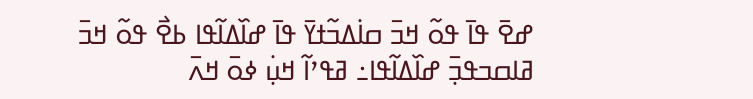ߝߐ߫ ߟߊ߫ ߟߋ߬ ߞߏ߫ ߛߊ߭ߡߏ߬ߙߌ߫ ߟߊ߫ ߝߊ߰ߡߊ߬ߟߊ ߕߐ߯ ߟߋ߬ ߞߏ߫ ߥߊߛߏߟߏ߲߫ ߝߊ߰ߡߊ߬ߟߊ߸ ߥߟߴߊ߬ ߞߎ߲߭ ߦߋ߫ ߞߍ߫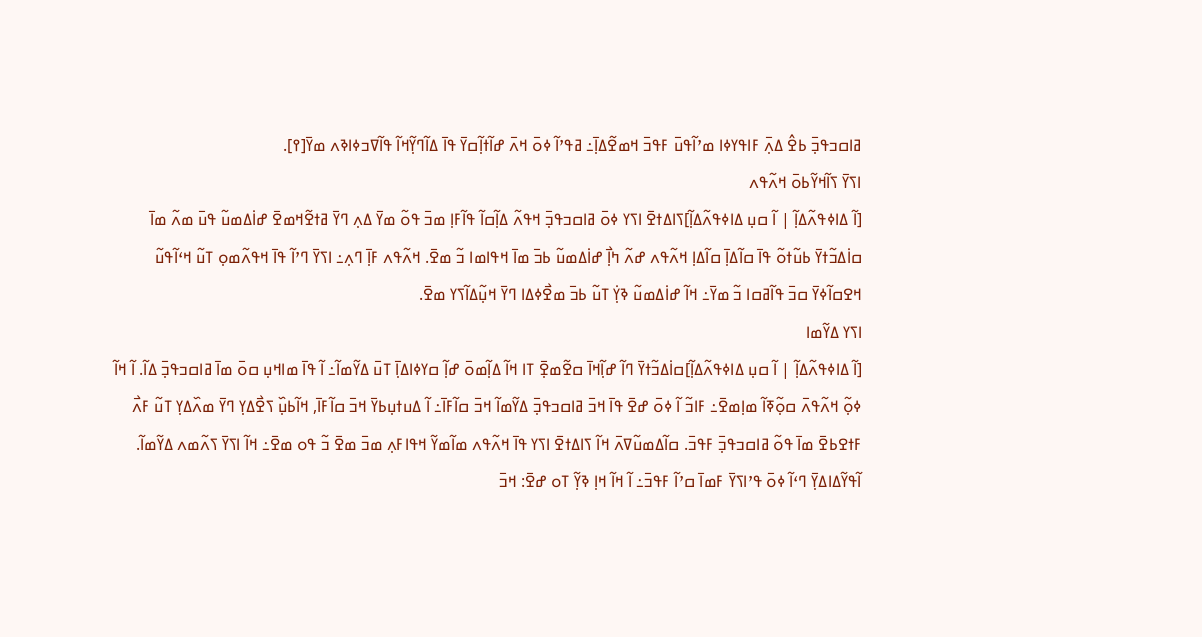ߥߊߛߏߟߏ߲߫ ߕߐ߮ ߡߍ߲߫ ߓߊߟߌߦߊ ߘߴߊ߬ߟߎ߫ ߓߟߏ߫ ߞߘߐ߬ߡߊ߲߫߸ ߥߟߴߊ߬ ߦߋ߫ ߞߍ߫ ߝߊ߬ߙߊ߲߬ߛߌ߫ ߟߊ߫ ߡߊ߬ߣߌ߲߬ߞߊ߬ ߟߊ߬ߜߏߦߊߢߍ ߘߌ߫[߉].
ߊߖߌ߫ ߖߊ߬ߞߌ߬ߕߋ߫ ߞߍ߬ߟߍ
[ߊ߬ ߡߊߦߟߍ߬ߡߊ߲߬ | ߊ߬ ߛߎ߲ ߡߊߦߟߍ߬ߡߊ߲߬]ߖߊߡߙߐ߫ ߊߖߌ ߦߋ߫ ߥߊߛߏߟߏ߲߫ ߞߟߍ߬ ߡߊ߲߬ߛߊ߬ ߟߊ߬ߓߊ߲ ߘߏ߫ ߟߋ߬ ߘߌ߫ ߡߍ߲ ߣߌ߫ ߥߙߐ߬ߞߘߐ߫ ߝߊ߭ߡߘߎ߬ ߟߎ߫ ߘߍ߬ ߘߊ߫ ߛߊ߭ߡߏ߬ߙߌ߫ ߕߎ߬ߙߋ߬ ߟߊ߫ ߛߊ߬ߡߊ߲߫ ߛߊ߬ߡߊ߲ ߞߍ߬ߟߍ ߝߍ߬ ߤߊ߲߯ ߝߊ߭ߡߘߎ߬ ߕߏ߫ ߘߊ߫ ߞߟߊߘߊ ߏ߬ ߘߐ߫. ߞߍ߬ߟߍ ߓߊ߲߫ ߣߍ߲߸ ߊߖߌ߫ ߣߴߊ߬ ߟߊ߫ ߞߟߍ߬ߘߋ߲ ߠߎ߬ ߞߵߊ߬ߟߎ߬ ߞߐߛߊ߬ߦߌ߫ ߛߏ߫ ߟߊ߬ߥߛߊ ߏ߬ ߘߌ߫߸ ߞߊ߬ ߝߊ߭ߡߘߎ߬ ߢߌ߲߭ ߠߎ߬ ߕߏ߫ ߘߐ߯ߦߡߊ ߣߌ߫ ߞߎ߲߬ߡߊ߬ߖߌ ߘߐ߫.
ߊߖߌ ߡߌ߬ߘߊ
[ߊ߬ ߡߊߦߟߍ߬ߡߊ߲߬ | ߊ߬ ߛߎ߲ ߡߊߦߟߍ߬ߡߊ߲߬]ߛߊ߭ߡߏ߬ߙߌ߫ ߣߊ߬ ߝߊ߲߬ߞߊ߫ ߛߐ߬ߘߐ߲߫ ߠߊ ߞߊ߬ ߡߊ߲߬ߘߋ߫ ߝߊ߲߬ ߛߌߦߊߡߊ߲߫ ߠߎ߫ ߡߌ߬ߘߊ߬߸ ߊ߬ ߟߊ߫ ߘߊߞߎ߲ ߛߋ߫ ߘߊ߫ ߥߊߛߏߟߏ߲߫ ߡߊ߬. ߊ߬ ߞߊ߬ ߦߋ߲߬ ߞߍ߬ߟߍ߫ ߛߋ߲߬ߧߊ߬ ߘߊ߲ߘߐ߫߸ ߓߊߏ߬ ߊ߬ ߦߋ߫ ߝߐ߫ ߟߊ߫ ߞߏ߫ ߥߊߛߏߟߏ߲߫ ߡߌ߬ߘߊ߬ ߞߏ߫ ߛߊ߬ߓߊ߫߸ ߊ߬ ߡߎߙߎ߲ߕߌ߫ ߞߏ߫ ߛߊ߬ߓߊ߫, ߞߊ߬ߕߎ߲߰ ߖߐ߯ߡߌ߲ ߣߌ߫ ߘߍ߰ߡߌ߲ ߠߎ߬ ߓߍ߯ ߓߙߐߕߐ߫ ߘߊ߫ ߟߋ߬ ߥߊߛߏߟߏ߲߫ ߓߟߏ߫. ߛߊ߬ߡߘߎ߬ߜߍ߫ ߞߊ߬ ߖߊߡߙߐ߫ ߊߖߌ ߟߊ߫ ߞߍ߬ߟߍ ߘߊ߬ߘߌ߬ ߞߟߊߓߍ߲ ߘߏ߫ ߘߐ߫ ߏ߬ ߟߋ ߘߐ߫߸ ߞߊ߬ ߊߖߌ߫ ߖߍ߬ߘߍ ߡߌ߬ߘߊ߬. ߊ߬ߟߌ߬ߡߊߡߌ߲߫ ߣߵߊ߬ ߦߋ߫ ߟߴߊߖߌ߫ ߓߘߊ߫ ߛߴߊ߬ ߓߟߏ߫߸ ߊ߬ ߞߊ߬ ߞߊ߲ ߢߌ߲߬ ߠߋ ߝߐ߫: ߞߏ߫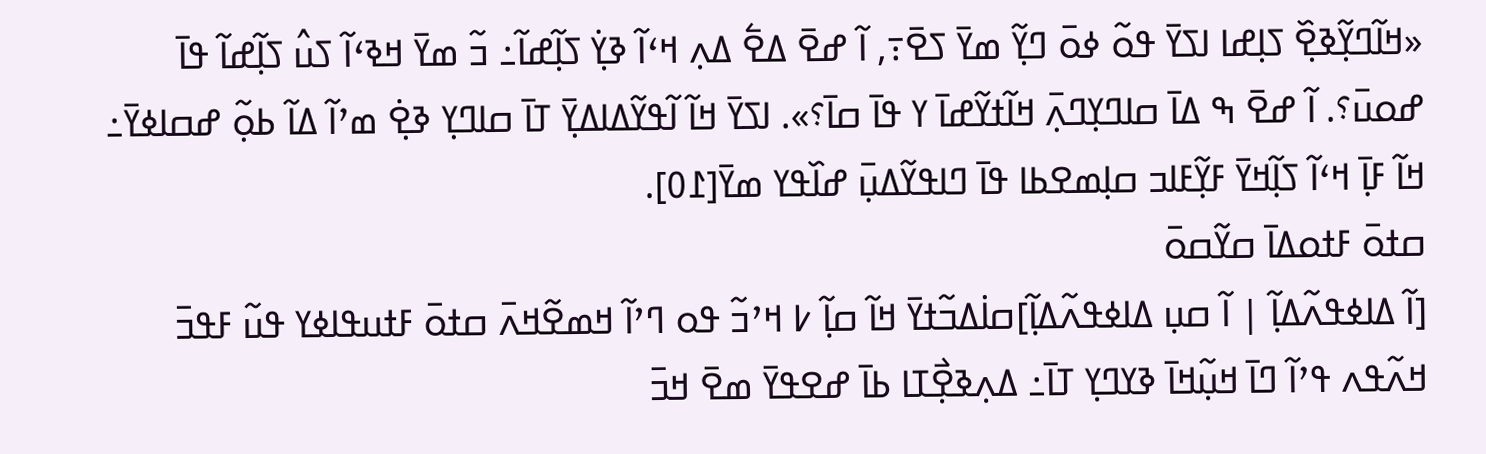«ߞߊ߬ߣߌ߲߬ߢߐ߲߰ ߖߊ߲ߝߊ ߊߖߌ߫ ߟߋ߬ ߦߋ߫ ߣߌ߲߬ ߘߌ߫ ߖߐ߫߹, ߊ߬ ߝߐ߫ ߡߐ߱ ߡߍ߲ ߞߵߊ߬ ߢߌ߲߭ ߖߊ߲߬ߝߊ߬߸ ߏ߬ ߘߌ߫ ߞߢߵߊ߬ ߖߎ߮ ߖߊ߲߬ߝߊ߬ ߟߊ߫ ߝߋߎ߫؟. ߊ߬ ߝߐ߫ ߒ ߡߊ߫ ߛߊߣߌ߲ߣߍ߲߫ ߞߊ߬ߙߌ߬ߝߊ߫ ߌ ߟߊ߫ ߛߊ߫؟». ߊߖߌ߫ ߞߊ߬ ߊ߬ߟߌ߬ߡߊߡߌ߲߫ ߠߊ߫ ߛߊߣߌ߲ ߢߐ߲߭ ߘߴߊ߬ ߡߊ߬ ߕߋ߲߬ ߝߛߊߦߌ߫߸ ߞߊ߬ ߓߊ߲߫ ߞߵߊ߬ ߖߊ߲߬ߞߌ߫ ߓߌ߲߬ߓߊߏ ߛߊ߲ߘߐߕߊ ߟߊ߫ ߣߊߟߌ߬ߡߎ߲߫ ߝߊ߰ߟߌ ߘߌ߫[߁߀].
ߛߙߋ߫ ߓߙߋߡߊ߫ ߛߌ߬ߛߋ߫
[ߊ߬ ߡߊߦߟߍ߬ߡߊ߲߬ | ߊ߬ ߛߎ߲ ߡߊߦߟߍ߬ߡߊ߲߬]ߛߊ߭ߡߏ߬ߙߌ߫ ߞߊ߬ ߛߊ߲߬ ߇ ߞߴߏ߬ ߟߋ ߣߴߊ߬ ߞߘߐ߬ߞߍ߫ ߛߙߋ߫ ߓߙߎߟߊߦߌ ߟߎ߬ ߓߟߏ߫ ߞߍ߬ߟߍ ߟߴߊ߬ ߣߊ߫ ߞߎ߲߬ߞߊ߫ ߢߌߣߌ߲ ߠߊ߫߸ ߡߍ߲ߢߐ߲߯ߠߊ ߕߊ߫ ߝߐߟߌ߫ ߘߐ߫ ߞߏ߫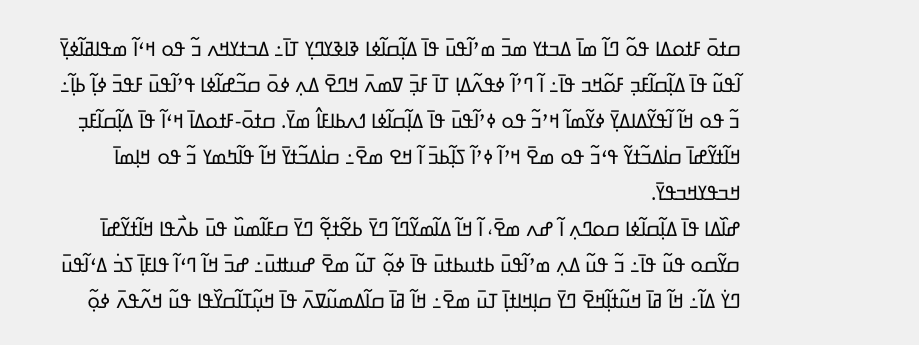ߛߙߋ߫ ߓߙߋߡߊ ߟߋ߬ ߣߊ߬ ߘߊ߫ ߡߏߙߌ ߘߏ߫ ߘߴߊ߬ߟߎ߫ ߟߊ߫ ߡߊ߲߬ߛߊ߬ߦߊ ߢߊߢߌߣߌ߲ ߠߊ߫߸ ߡߏߙߌߞߍ ߏ߬ ߟߋ ߞߵߊ߬ ߘߟߊߥߊ߬ߦߌ߲߫ ߊ߬ߟߎ߬ ߟߊ߫ ߡߊ߲߬ߛߊ߬ߓߏ߲ ߓߋ߬ߞߏ ߟߊ߫߸ ߊ߬ ߣߴߊ߬ ߦߟߍ߬ߡߊ߲ ߠߊ߫ ߓߏ߲߫ ߜߘߍ߫ ߞߣߐ߫ ߡߍ߲ ߦߋ߫ ߛߏ߬ߝߊ߬ߦߊ ߟߴߊ߬ߟߎ߫ ߓߟߏ߫ ߦߊ߲߬ ߕߊ߲߬߸ ߏ߬ ߟߋ ߞߊ߬ ߊ߬ߟߌ߬ߡߊߡߌ߲߫ ߦߌ߬ߘߊ߬ ߞߴߏ߬ ߟߋ ߦߴߊ߬ߟߎ߫ ߟߊ߫ ߡߊ߲߬ߛߊ߬ߦߊ ߗߍߕߊߓߊ߮ ߘߌ߫. ߛߙߋ߫-ߓߙߋߡߊ߫ ߞߵߊ߬ ߟߊ߫ ߡߊ߲߬ߛߊ߬ߓߏ߲ ߞߊ߬ߙߌ߬ߝߊ߫ ߛߊ߭ߡߏ߬ߙߌ߬ ߟߵߏ߬ ߟߋ ߘߐ߫ ߞߴߊ߬ ߦߴߊ߬ ߖߊ߲߬ߕߏ߫ ߊ߬ ߞߐ ߘߐ߫߸ ߛߊ߭ߡߏ߬ߙߌ߫ ߞߊ߬ ߟߊ߬ߤߘߌ ߏ߬ ߟߋ ߞߊ߲ߘߊ߫ ߞߏߟߌߞߏߟߌ߫.
ߝߊ߰ߡߊ ߟߊ߫ ߡߊ߲߬ߛߊ߬ߦߊ ߛߋߣߍ߲ ߊ߬ ߝߍ ߘߐ߫، ߊ߬ ߞߊ߬ ߡߊ߬ߘߌ߬ߣߊ߬ ߣߌ߫ ߕߐ߬ߙߐ߲߬ ߣߌ߫ ߛߓߊ߬ߘߎ߰ ߟߎ߫ ߕߍ߯ߟߊ ߞߊ߬ߙߌ߬ߝߊ߫ ߛߌ߬ߛߋ ߟߎ߬ ߟߊ߫߸ ߏ߬ ߟߎ߬ ߡߍ߲ ߘߴߊ߬ߟߎ߫ ߕߙߎߕߙߎ߫ ߟߊ߫ ߦߋ߲߬ ߠߎ߬ ߘߐ߫ ߝߎߚߎ߫߸ ߝߏ߫ ߞߊ߬ ߣߵߊ߬ ߟߊߓߊ߲߫ ߖߏ߭ ߡߵߊ߬ߟߎ߫ ߣߌ߭ ߡߊ߬߸ ߞߊ߬ ߥߊ߫ ߞߎ߬ߙߊ߲߬ߞߐ߫ ߣߌ߫ ߛߊ߲ߞߊߙߊ߲߫ ߠߎ߫ ߘߐ߫߸ ߞߊ߬ ߥߊ߫ ߛߊ߬ߡߘߎ߬ߜߍ߫ ߟߊ߫ ߞߎ߲߬ߠߊ߬ߛߌ߰ߟߊ ߟߎ߬ ߞߍ߬ߟߍ߫ ߦߋ߲߬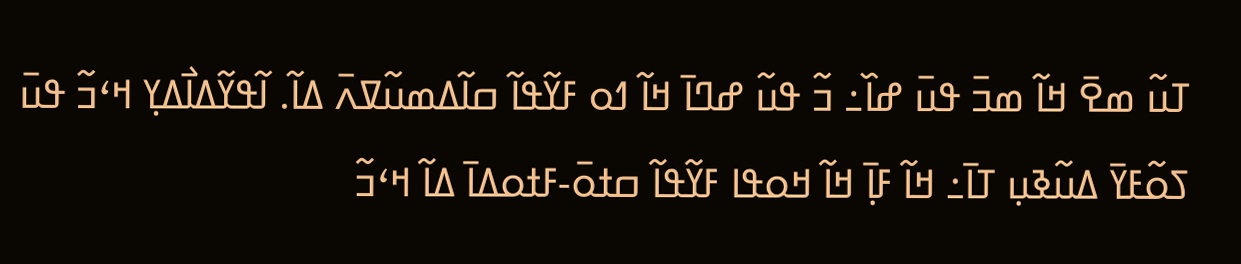ߠߎ߬ ߘߐ߫ ߞߊ߬ ߘߏ߫ ߟߎ߫ ߝߊ߰߸ ߏ߬ ߟߎ߬ ߝߣߊ߫ ߞߊ߬ ߗߋ ߓߌ߬ߟߊ߬ ߛߊ߬ߡߘߎ߬ߜߍ߫ ߡߊ߬. ߊ߬ߟߌ߬ߡߊ߯ߡߌ߲ ߞߵߏ߬ ߟߎ߫ ߖߋ߬ߓߌ߫ ߡߎ߬ߢߎ߲ ߠߊ߫߸ ߞߊ߬ ߓߊ߲߫ ߞߊ߬ ߞߋߟߊ ߓߌ߬ߟߊ߬ ߛߙߋ߫-ߓߙߋߡߊ߫ ߡߊ߬ ߞߵߏ߬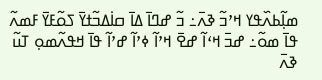ߘߊ߲߬ߕߍ߰ߟߌ ߞߴߏ߬ ߢߍ߫߸ ߏ߬ ߝߣߊ߫ ߡߊ߫ ߛߊ߭ߡߏ߬ߙߌ߫ ߖߋ߬ߓߌ߫ ߓߘߍ߬ ߟߊ߫ ߘߋ߬߸ ߝߏ߫ ߞߵߊ߬ ߝߐ߫ ߞߴߊ߬ ߦߴߊ߬ ߝߴߊ߬ ߟߊ߫ ߞߟߍ߬ߘߋ߲ ߠߎ߬ ߢߍ߫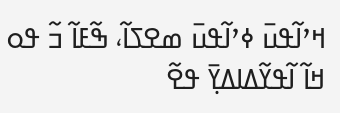ߞߴߊ߬ߟߎ߫ ߦߴߊ߬ߟߎ߫ ߘߐߖߊ߬، ߒ߬ߓߊ߬ ߏ߬ ߟߋ ߞߊ߬ ߊ߬ߟߌ߬ߡߊߡߌ߲߫ ߟߐ߬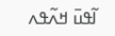ߊ߬ߟߎ߫ ߞߍ߬ߟߍ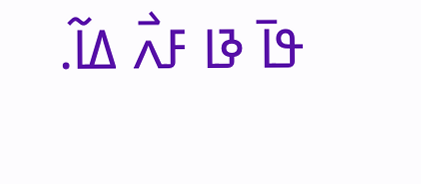ߟߊ߫ ߢߊ ߓߍ߯ ߡߊ߬.